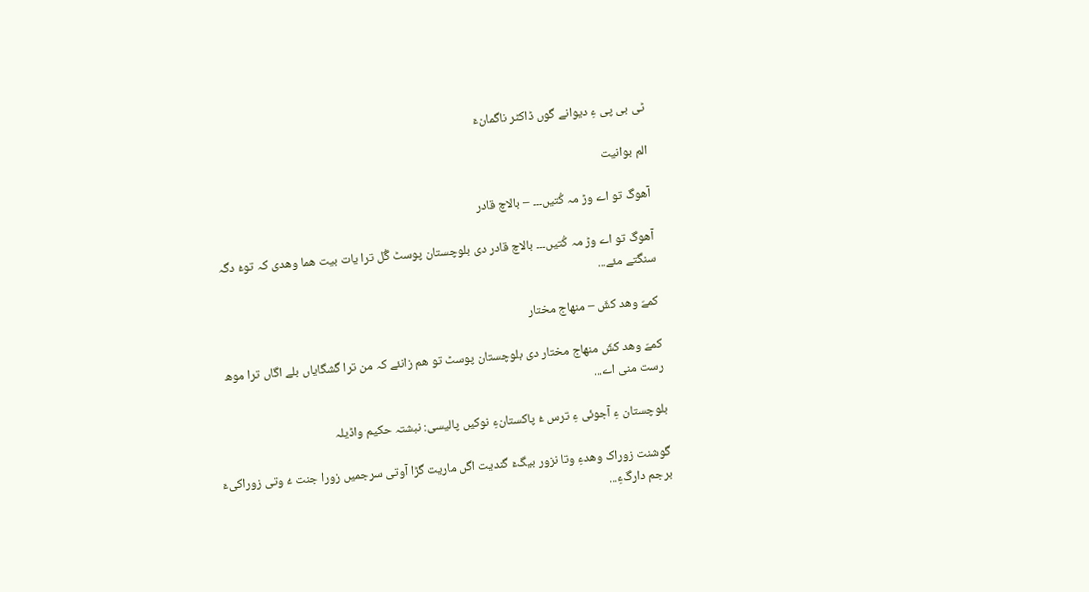ٹی بی پی ءِ دیوانے گوں ڈاکٹر ناگمانءَ

الم بوانیت

آھوگ تو اے وڑ مہ کُتیں۔۔۔ – بالاچ قادر

آھوگ تو اے وڑ مہ کُتیں۔۔۔ بالاچ قادر دی بلوچستان پوسٹ گُل ترا یات بیت ھما وھدی کہ توءُ دگہ سنگتے مئے...

کمےّ وھد کشّ – منھاج مختار

کمےّ وھد کشّ منھاج مختار دی بلوچستان پوسٹ تو ھم زانئے کہ من ترا گشگایاں بلے اگاں ترا موھ رست منی اے...

بلوچستان ءِ آجوئی ءِ ترس ءُ پاکستانءِ نوکیں پالیسی: نبشتہ حکیم واڈیلہ

گوشنت زوراک وھدءِ وتا نزور بیگءَ گندیت اگں ماریت گڑا آوتی سرجمیں زورا جنت ءُ وتی زوراکیءَ برجم دارگءِ...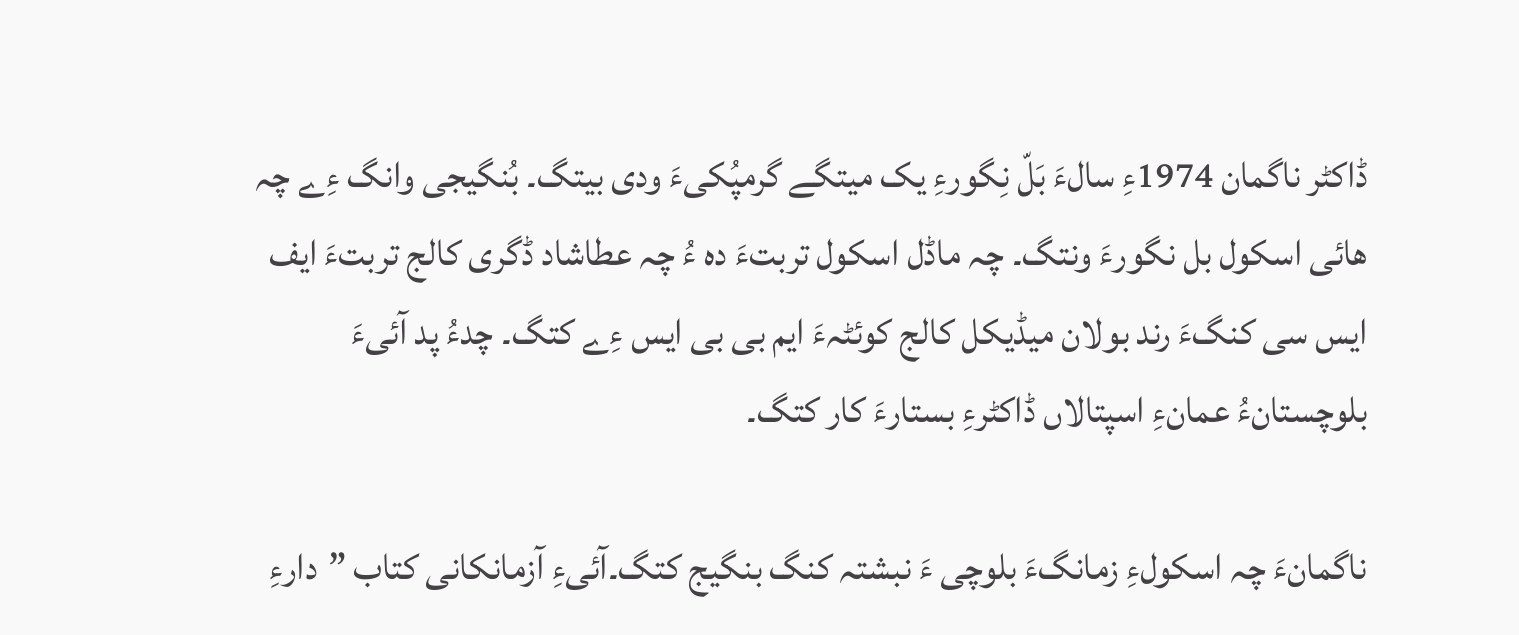ڈاکٹر ناگمان 1974ءِ سالءَ بَلّ نِگورءِ یک میتگے گرمپُکیءَ ودی بیتگ۔ بُنگیجی وانگ ءِے چہ ھائی اسکول بل نگورءَ ونتگ۔ چہ ماڈل اسکول تربتءَ دہ ءُ چہ عطاشاد ڈگری کالج تربتءَ ایف ایس سی کنگءَ رند بولان میڈیکل کالج کوئٹہءَ ایم بی بی ایس ءِے کتگ۔ چدءُ پد آئیءَ بلوچستانءُ عمانءِ اسپتالاں ڈاکٹرءِ بستارءَ کار کتگ۔

ناگمانءَ چہ اسکولءِ زمانگءَ بلوچی ءَ نبشتہ کنگ بنگیج کتگ۔آئیءِ آزمانکانی کتاب ”دارءِ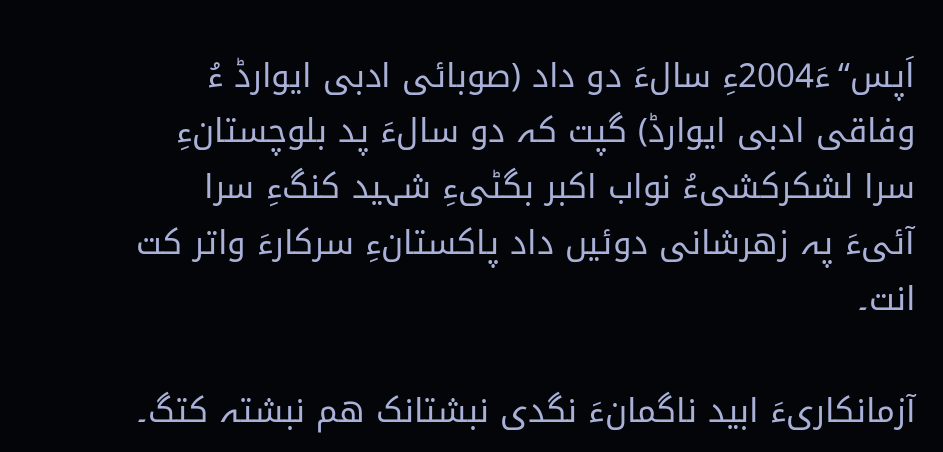اَپس“ءَ2004ءِ سالءَ دو داد (صوبائی ادبی ایوارڈ ءُ وفاقی ادبی ایوارڈ) گپت کہ دو سالءَ پد بلوچستانءِ سرا لشکرکشیءُ نواب اکبر بگٹیءِ شہید کنگءِ سرا آئیءَ پہ زھرشانی دوئیں داد پاکستانءِ سرکارءَ واتر کت انت۔

آزمانکاریءَ ابید ناگمانءَ نگدی نبشتانک ھم نبشتہ کتگ۔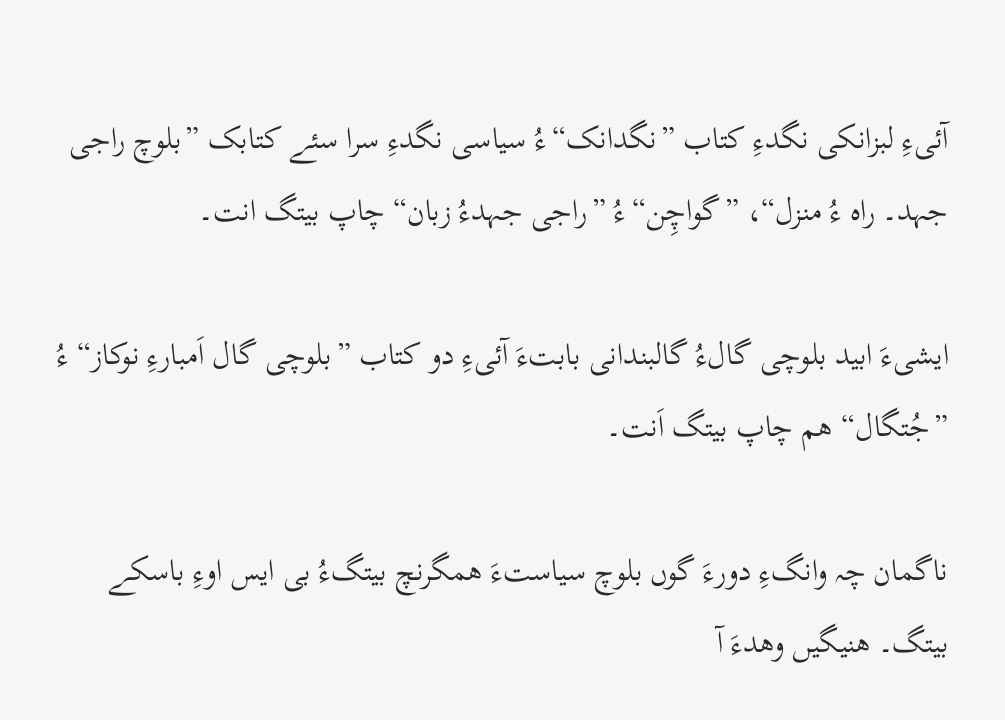آئیءِ لبزانکی نگدءِ کتاب ”نگدانک“ءُ سیاسی نگدءِ سرا سئے کتابک ”بلوچ راجی جہد۔ راہ ءُ منزل“، ”گواچِن“ءُ ”راجی جہدءُ زبان“ چاپ بیتگ انت۔

ایشیءَ ابید بلوچی گالءُ گالبندانی بابتءَ آئیءِ دو کتاب ”بلوچی گال اَمبارءِ نوکاز“ ءُ ”جُتگال“ ھم چاپ بیتگ اَنت۔

ناگمان چہ وانگءِ دورءَ گوں بلوچ سیاستءَ ھمگرنچ بیتگءُ بی ایس اوءِ باسکے بیتگ۔ ھنیگیں وھدءَ آ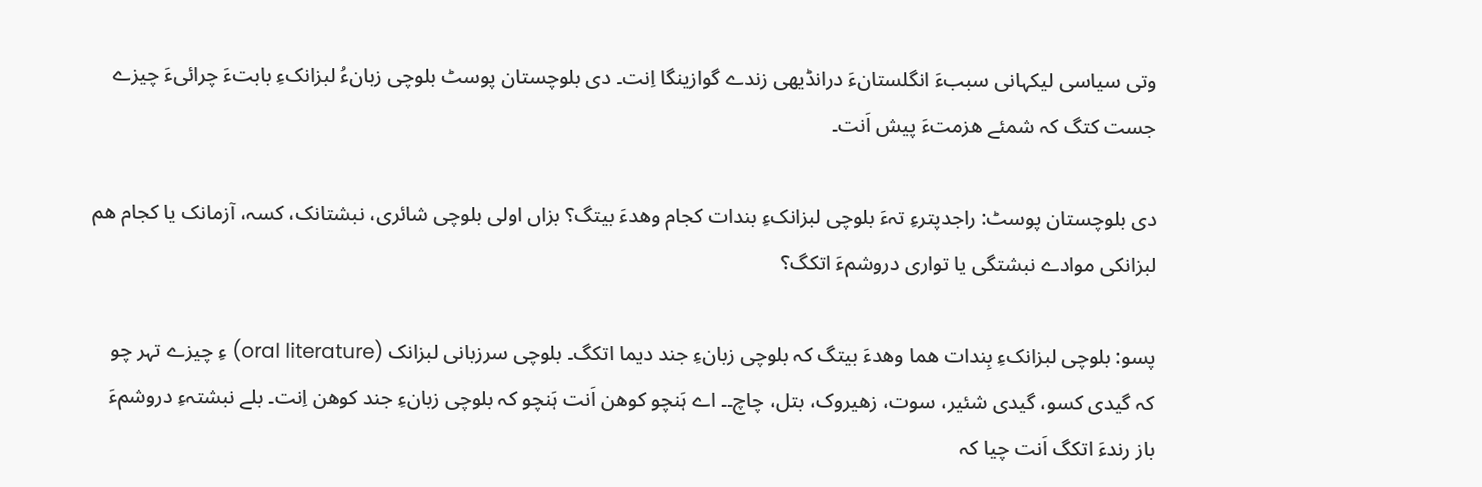وتی سیاسی لیکہانی سببءَ انگلستانءَ درانڈیھی زندے گوازینگا اِنت۔ دی بلوچستان پوسٹ بلوچی زبانءُ لبزانکءِ بابتءَ چرائیءَ چیزے جست کتگ کہ شمئے ھزمتءَ پیش اَنت۔

دی بلوچستان پوسٹ: راجدپترءِ تہءَ بلوچی لبزانکءِ بندات کجام وھدءَ بیتگ؟ بزاں اولی بلوچی شائری، نبشتانک، کسہ، آزمانک یا کجام ھم لبزانکی موادے نبشتگی یا تواری دروشمءَ اتکگ؟

پسو: بلوچی لبزانکءِ بِندات ھما وھدءَ بیتگ کہ بلوچی زبانءِ جند دیما اتکگ۔ بلوچی سرزبانی لبزانک (oral literature) ءِ چیزے تہر چو کہ گیدی کسو، گیدی شئیر، سوت، زھیروک، بتل، چاچ۔۔ اے ہَنچو کوھن اَنت ہَنچو کہ بلوچی زبانءِ جند کوھن اِنت۔ بلے نبشتہءِ دروشمءَ باز رندءَ اتکگ اَنت چیا کہ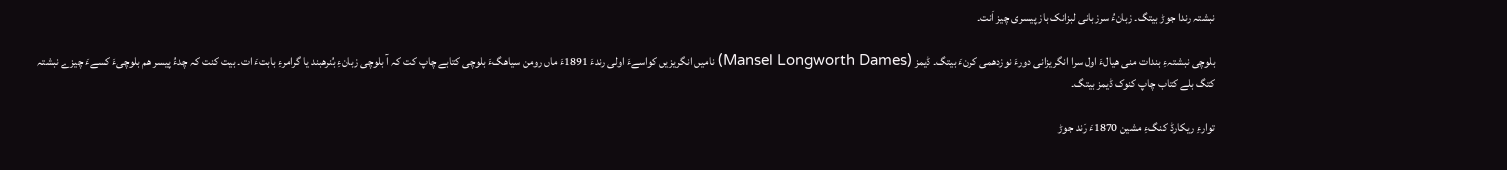نبشتہ رندا جوڑ بیتگ۔ زبانءُ سرزبانی لبزانک باز پیسری چیز اَنت۔

بلوچی نبشتہءِ بندات منی ھیالءَ اول سرا انگریزانی دورءَ نوزدھمی کرنءَ بیتگ۔ ڈیمز (Mansel Longworth Dames) نامیں انگریزیں کواسےءَ اولی رندءَ 1891ءَ ماں رومن سیاھگءَ بلوچی کتابے چاپ کت کہ آ بلوچی زبانءِ بُنرھبند یا گرامرءِ بابتءَ ات۔ بیت کنت کہ چدءُ پیسر ھم بلوچیءَ کسےءَ چیزے نبشتہ کتگ بلے کتاب چاپ کنوک ڈیمز بیتگ۔

توارءِ ریکارڈ کنگءِ مشین 1870ءَ رَند جوڑ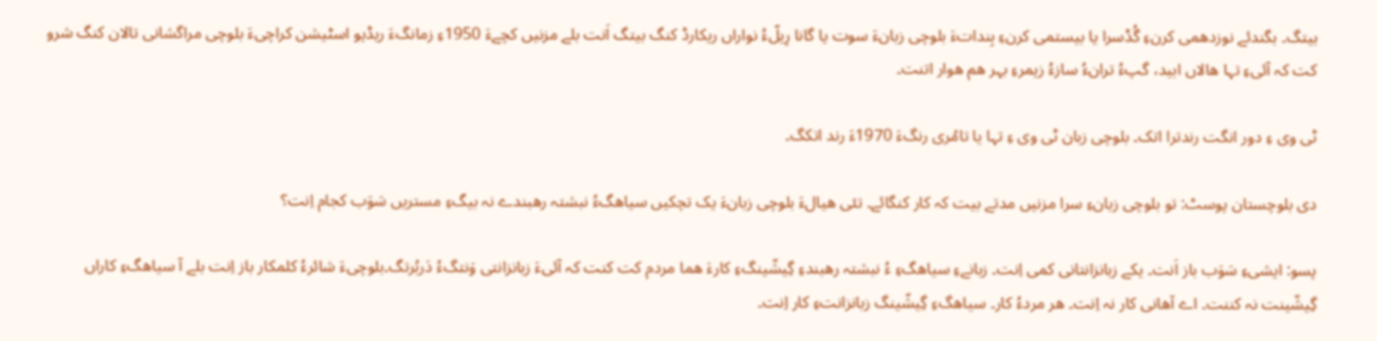بیتگ۔ بگندئے نوزدھمی کرنءِ گُڈسرا یا بیستمی کرنءِ بِنداتءَ بلوچی زبانءَ سوت یا گانا رِیلّءُ نواراں ریکارڈ کنگ بیتگ اَنت بلے مزنیں کچےءَ 1950ءِ زمانگءَ ریڈیو اسٹیشن کراچیءَ بلوچی مراگشانی تالان کنگ شرو کت کہ آئیءِ تہا ھالاں ابید، گپءُ ترانءُ سازءُ زیمرءِ بہر ھم ھوار اتنت۔

ٹی وی ءِ دور انگت رندترا اتک۔ بلوچی زبان ٹی وی ءِ تہا یا تامُری رنگءَ 1970ءَ رند اتکگ۔

دی بلوچستان پوسٹ: تو بلوچی زبانءِ سرا مزنیں مدتے بیت کہ کار کنگائے۔ تئی ھیالءَ بلوچی زبانءَ یک تچکیں سیاھگءُ نبشتہ رھبندے نہ بیگءِ مستریں سَوَب کجام اِنت؟

پسو: ایشیءِ سَوَب باز اَنت۔ یکے زبانزانتانی کمی اِنت۔ زبانےءِ سیاھگءِ ءُ نبشتہ رھبندءِ گِیشّینگءِ کارءَ ھما مردم کت کنت کہ آئیءَ زبانزانتی وَنتگءُ دَربُرتگ۔بلوچیءَ شائرءُ کلمکار باز اِنت بلے آ سیاھگءِ کاراں گِیشّینت نہ کننت۔ اے آھانی کار نہ اِنت۔ ھر مردءُ کار۔ سیاھگءِ گِیشّینگ زبانزانتءِ کار اِنت۔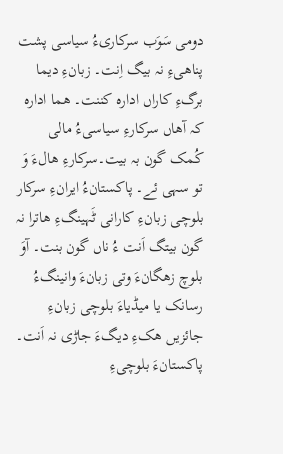دومی سَوَب سرکاریءُ سیاسی پشت پناھیءِ نہ بیگ اِنت۔ زبانءِ دیما برگءِ کاراں ادارہ کننت۔ ھما ادارہ کہ آھاں سرکارءِ سیاسیءُ مالی کُمک گون بہ بیت۔سرکارءِ ھالءَ وَ تو سہی ئے۔ پاکستانءُ ایرانءِ سرکار بلوچی زبانءِ کارانی ٹَہینگءِ ھاترا نہ گون بیتگ اَنت ءُ ناں گون بنت۔ آوَ بلوچ زھگانءَ وتی زبانءَ وانینگءُ رسانک یا میڈیاءَ بلوچی زبانءِ جائزیں ھکءِ دیگءَ جاڑی نہ اَنت۔ پاکستانءَ بلوچیءِ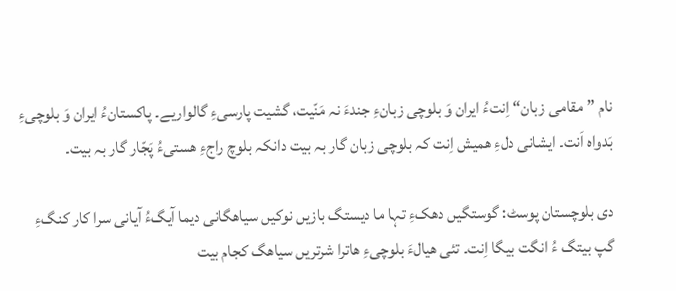نام ”مقامی زبان“ اِنتءُ ایران وَ بلوچی زبانءِ جندءَ نہ مَنّیت، گشیت پارسیءِ گالواریے۔ پاکستانءُ ایران وَ بلوچیءِ بَدواہ اَنت۔ ایشانی دلءِ ھمیش اِنت کہ بلوچی زبان گار بہ بیت دانکہ بلوچ راجءِ ھستیءُ پَجّار گار بہ بیت۔

دی بلوچستان پوسٹ: گوستگیں دھکءِ تہا ما دیستگ بازیں نوکیں سیاھگانی دیما آیگءُ آیانی سرا کار کنگءِ گپ بیتگ ءُ انگت بیگا اِنت۔ تئی ھیالءَ بلوچیءِ ھاترا شرتریں سیاھگ کجام بیت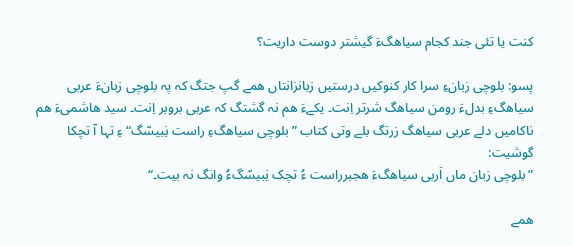کنت یا تئی جند کجام سیاھگءَ گیشتر دوست داریت؟

پسو: بلوچی زبانءِ سرا کار کنوکیں درستیں زبانزانتاں ھمے گپ جتگ کہ پہ بلوچی زبانءَ عربی سیاھگءِ بدلءَ رومن سیاھگ شرتر اِنت۔ یکےءَ ھم نہ گشتگ کہ عربی بروبر اِنت۔ سید ھاشمیءَ ھم ناکامیں دلے عربی سیاھگ زرتگ بلے وتی کتاب ”بلوچی سیاھگءِ راست نِبیسّگ“ءِ تہا آ تچکا گوشیت:
”بلوچی زبان ماں اَربی سیاھگءَ ھجبرراست ءُ تچک نِبیسّگءُ وانگ نہ بیت۔“

ھمے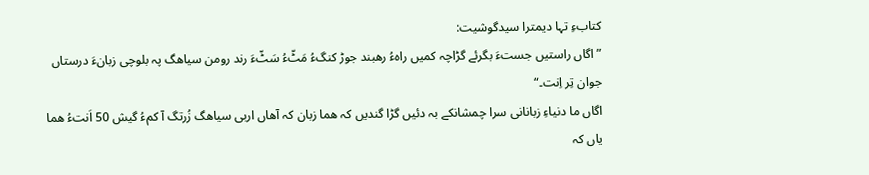کتابءِ تہا دیمترا سیدگوشیت:
”اگاں راستیں جستءَ بگرئے گڑاچہ کمیں راہءُ رھبند جوڑ کنگءُ مَٹّءُ سَٹّءَ رند رومن سیاھگ پہ بلوچی زبانءَ درستاں جوان تِر اِنت۔“
اگاں ما دنیاءِ زبانانی سرا چمشانکے بہ دئیں گڑا گندیں کہ ھما زبان کہ آھاں اربی سیاھگ زُرتگ آ کمءُ گیش 50 اَنتءُ ھما یاں کہ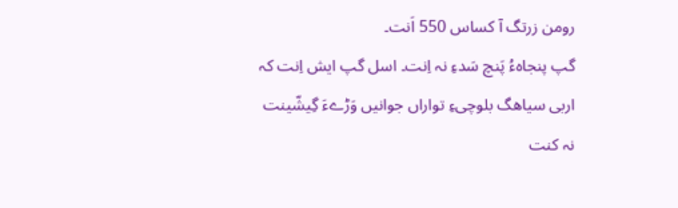رومن زرتگ آ کساس 550 اَنت۔
گپ پنجاہءُ پَنچ سَدءِ نہ اِنت۔ اسل گپ ایش اِنت کہ اربی سیاھگ بلوچیءِ تواراں جوانیں وَڑےءَ گِیشّینت نہ کنت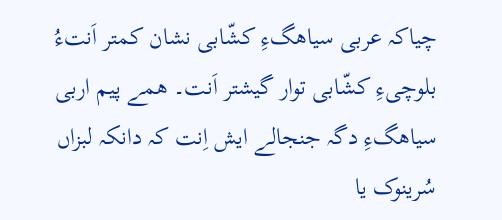چیاکہ عربی سیاھگءِ کشّابی نشان کمتر اَنتءُ بلوچیءِ کشّابی توار گیشتر اَنت۔ ھمے پیم اربی سیاھگءِ دگہ جنجالے ایش اِنت کہ دانکہ لبزاں سُرینوک یا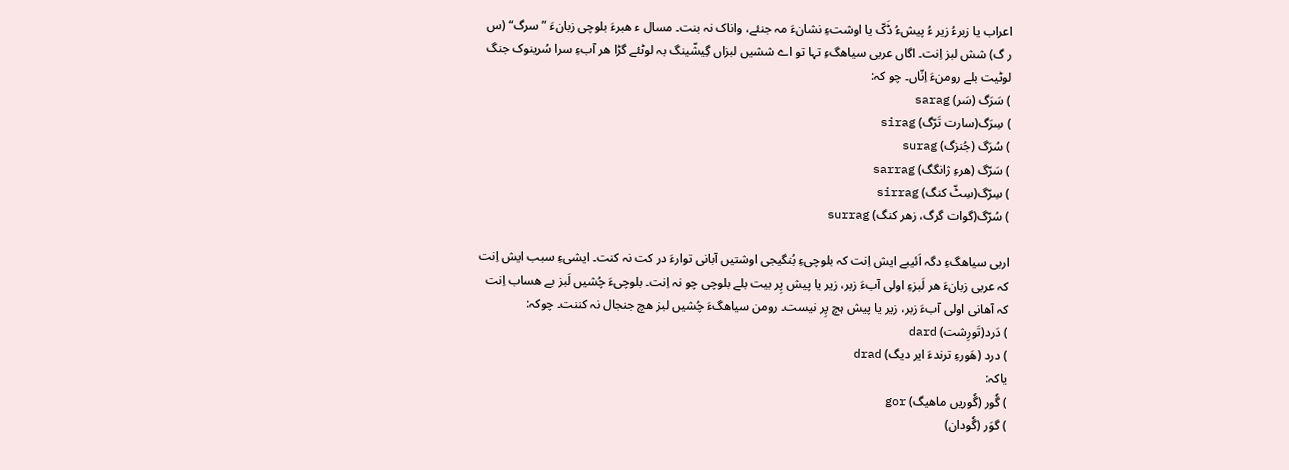اعراب یا زبرءُ زیر ءُ پیشءُ ڈَکّ یا اوشتءِ نشانءَ مہ جنئے، واناک نہ بنت۔ مسال ء ھبرءَ بلوچی زبانءَ ”سرگ“ (س ر گ) شش لبز اِنت۔ اگاں عربی سیاھگءِ تہا تو اے ششیں لبزاں گِیشّینگ بہ لوٹئے گڑا ھر آبءِ سرا سُرینوک جنگ لوٹیت بلے رومنءَ اِنّاں۔ چو کہ:
) سَرَگ (سَر) sarag
) سِرَگ(سارت تَرّگ) sirag
) سُرَگ (جُنزگ) surag
) سَرّگ (ھرءِ ژانگگ) sarrag
) سِرّگ(سِٹّ کنگ) sirrag
) سُرّگ(گوات گرگ، زھر کنگ) surrag

اربی سیاھگءِ دگہ اَئیبے ایش اِنت کہ بلوچیءِ بُنگیجی اوشتیں آبانی توارءَ در کت نہ کنت۔ ایشیءِ سبب ایش اِنت کہ عربی زبانءَ ھر لَبزءِ اولی آبءَ زبر، زیر یا پیش پِر بیت بلے بلوچی چو نہ اِنت۔ بلوچیءَ چُشیں لَبز بے ھساب اِنت کہ آھانی اولی آبءَ زبر، زیر یا پیش ہچ پِر نیست۔ رومن سیاھگءَ چُشیں لبز ھچ جنجال نہ کننت۔ چوکہ:
) دَرد(تَورِشت) dard
) درد (ھَورءِ ترندءَ ایر دیگ) drad
یاکہ:
) گٗور (گٗوریں ماھیگ) gor
) گوَر (گٗودان)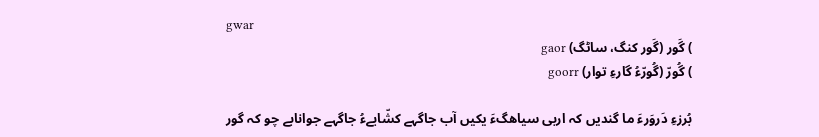gwar
) گَور (گَور کنگ، ساٹگ) gaor
) گُورّ (گُورّءُ گارءِ توار) goorr

بُرزءِ دَروَرءَ ما گندیں کہ اربی سیاھگءَ یکیں آب جاگہے کشّابےءُ جاگہے جوانابے چو کہ گور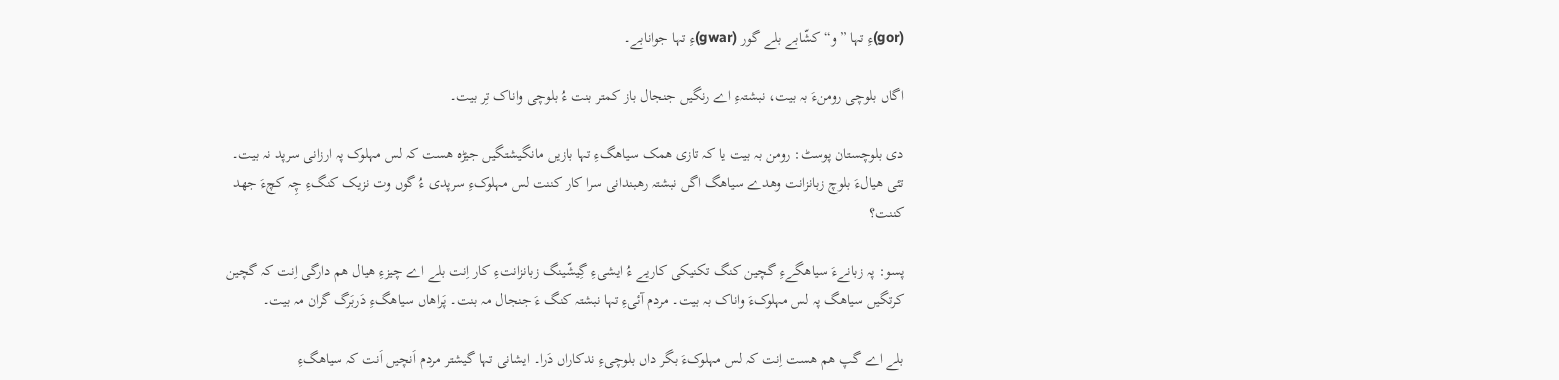(gor)ءِ تہا ”و“ کشّابے بلے گور (gwar)ءِ تہا جوانابے۔

اگاں بلوچی رومنءَ بہ بیت، نبشتہءِ اے رنگیں جنجال باز کمتر بنت ءُ بلوچی واناک تِر بیت۔

دی بلوچستان پوسٹ: رومن بہ بیت یا کہ تازی ھمک سیاھگءِ تہا بازیں مانگیشتگیں جیڑہ ھست کہ لس مہلوک پہ ارزانی سرپد نہ بیت۔ تئی ھیالءَ بلوچ زبانزانت وھدے سیاھگ اگں نبشتہ رھبندانی سرا کار کننت لس مہلوکءِ سرپدی ءُ گوں وت نزیک کنگءِ چِہ کچءَ جھد کننت؟

پسو: پہ زبانےءَ سیاھگےءِ گچین کنگ تکنیکی کاریے ءُ ایشیءِ گِیشّینگ زبانزانتءِ کار اِنت بلے اے چیزءِ ھیال ھم دارگی اِنت کہ گچین کرتگیں سیاھگ پہ لس مہلوکءَ واناک بہ بیت۔ مردم آئیءِ تہا نبشتہ کنگ ءَ جنجال مہ بنت۔ پَراھاں سیاھگءِ دَربَرگ گران مہ بیت۔

بلے اے گپ ھم ھست اِنت کہ لس مہلوکءَ بگر داں بلوچیءِ ندکاراں دَرا۔ ایشانی تہا گیشتر مردم اَنچیں اَنت کہ سیاھگءِ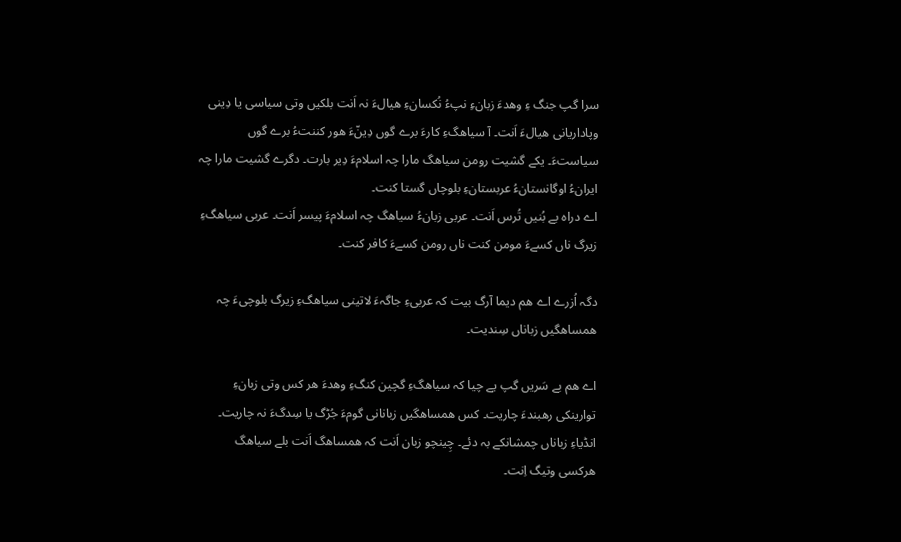سرا گپ جنگ ءِ وھدءَ زبانءِ نپءُ نُکسانءِ ھیالءَ نہ اَنت بلکیں وتی سیاسی یا دِینی وپاداریانی ھیالءَ اَنت۔ آ سیاھگءِ کارءَ برے گوں دِینّءَ ھور کننتءُ برے گوں سیاستءَ۔ یکے گشیت رومن سیاھگ مارا چہ اسلامءَ دِیر بارت۔ دگرے گشیت مارا چہ ایرانءُ اوگانستانءُ عربستانءِ بلوچاں گستا کنت۔
اے دراہ بے بُنیں تُرس اَنت۔ عربی زبانءُ سیاھگ چہ اسلامءَ پیسر اَنت۔ عربی سیاھگءِ زیرگ ناں کسےءَ مومن کنت ناں رومن کسےءَ کافر کنت۔

دگہ اُزرے اے ھم دیما آرگ بیت کہ عربیءِ جاگہءَ لاتینی سیاھگءِ زیرگ بلوچیءَ چہ ھمساھگیں زباناں سِندیت۔

اے ھم بے سَریں گپ یے چیا کہ سیاھگءِ گچین کنگءِ وھدءَ ھر کس وتی زبانءِ توارینکی رھبندءَ چاریت۔ کس ھمساھگیں زبانانی گومءَ جُڑگ یا سِدگءَ نہ چاریت۔ انڈیاءِ زباناں چمشانکے بہ دئے۔ چِینچو زبان اَنت کہ ھمساھگ اَنت بلے سیاھگ ھرکسی وتیگ اِنت۔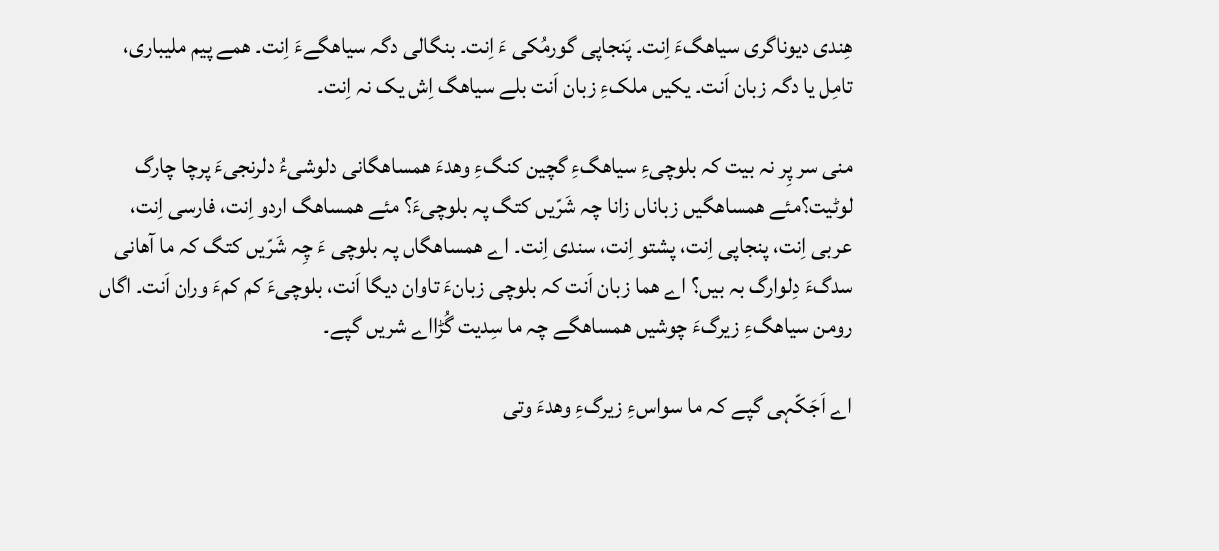ھِندی دیوناگری سیاھگءَ اِنت۔ پَنجاپی گورمُکی ءَ اِنت۔ بنگالی دگہ سیاھگےءَ اِنت۔ ھمے پیم ملیباری، تامِل یا دگہ زبان اَنت۔ یکیں ملکءِ زبان اَنت بلے سیاھگ اِش یک نہ اِنت۔

منی سر پِر نہ بیت کہ بلوچیءِ سیاھگءِ گچین کنگءِ وھدءَ ھمساھگانی دلوشیءُ دلرنجیءَ پرچا چارگ لوٹیت؟مئے ھمساھگیں زباناں زانا چہ شَرّیں کتگ پہ بلوچیءَ؟ مئے ھمساھگ اردو اِنت، فارسی اِنت، عربی اِنت، پنجاپی اِنت، پشتو اِنت، سندی اِنت۔ اے ھمساھگاں پہ بلوچی ءَ چِہ شَرّیں کتگ کہ ما آھانی سدگءَ دِلوارگ بہ بیں؟ اے ھما زبان اَنت کہ بلوچی زبانءَ تاوان دیگا اَنت، بلوچیءَ کم کمءَ وران اَنت۔ اگاں رومن سیاھگءِ زیرگءَ چوشیں ھمساھگے چہ ما سِدیت گُڑااے شریں گپے۔

اے اَجَکّہی گپے کہ ما سواسءِ زیرگءِ وھدءَ وتی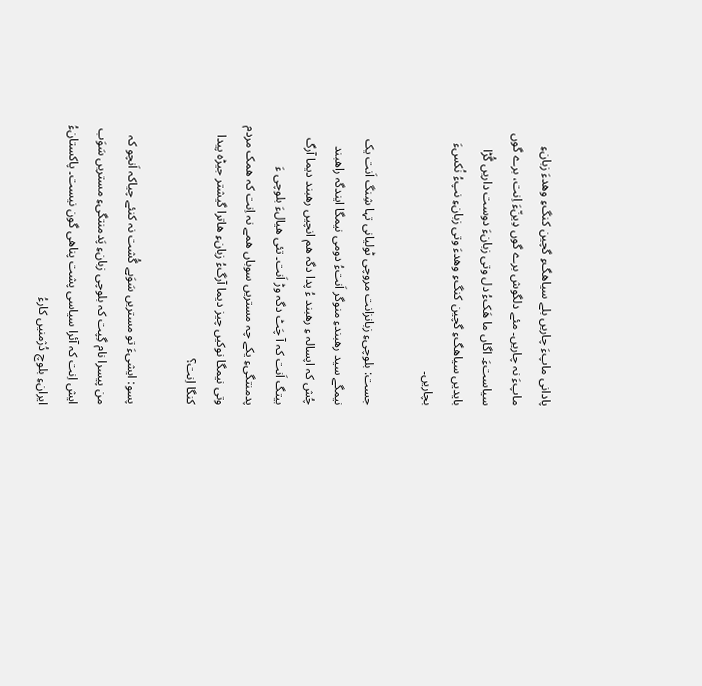پادانی ماپءَ چاریں بلے سیاھگءِ گچین کنگءِ وھدءَ زبانءِ ماپءَ نہ چاریں۔ مئے دلگوش برے گوں دِینّءَ اِنت، برے گوں سیاستءَ۔ اگاں ما ھَکءُ دل وتی زبانءَ دوست داریں گُڑا بایدیں سیاھگءِ گچین کنگءِ وھدءَ وتی زبانءِ نپءُ نُکسءَ بچاریں۔

جست: بلوچیءِ زبانزانت مروچی ٹولیانی تہا شِنگ اَنت یک نیمگے سید رھبندءِ منوگر اَنتءُ دومی نیمگا ایندگہ راھبند چُش کہ اپسالہ ءِ رھبند ءُ پدا دگہ ھم انچیں رھبند دیما آرگ بیتگ اَنت کہ آ چَٹ دگہ وڑ اَنت۔ تئی ھیالءَ بلوچی ءَ پدمنتگیءِ یکے چہ مستریں سوباں ھمے نہ اِنت کہ ھمک مردم وتی نیمگا نوکیں چیز دیما آرگءُ زبانءِ ھاترا گیشتر جیڑہ پیدا کنگا اِنت؟

پسو: ایشیءَ تو مستریں سَوَبے گُشت نہ کنئے چیاکہ اَنچو کہ من پیسرا نام گِپت کہ بلوچی زبانءِ پَدمنتگیءِ مستریں سَوَب ایش اِنت کہ آئرا سیاسی پشت پناھی گون نیست۔ پاکستانءُ ایرانءِ بلوچ دُژمنیں کارءُ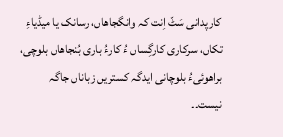کارپدانی سَٹّ اِنت کہ وانگجاھاں، رسانک یا میڈیاءِ تکاں، سرکاری کارگِساں ءُ کارءُ باری بُنجاھاں بلوچی، براھوئیءُ بلوچانی ایدگہ کستریں زباناں جاگہ نیست۔۔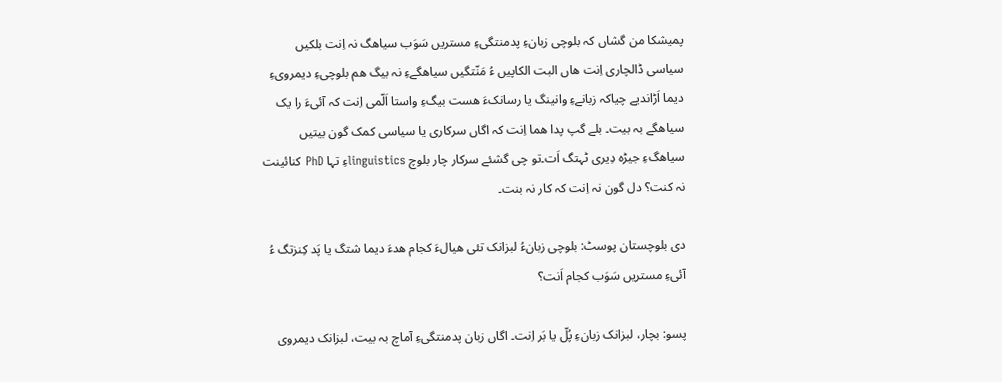پمیشکا من گشاں کہ بلوچی زبانءِ پدمنتگیءِ مستریں سَوَب سیاھگ نہ اِنت بلکیں سیاسی ڈالچاری اِنت ھاں البت الکاپیں ءُ مَنّتگیں سیاھگےءِ نہ بیگ ھم بلوچیءِ دیمرویءِ دیما اَڑاندیے چیاکہ زبانےءِ وانینگ یا رسانکءَ ھست بیگءِ واستا اَلّمی اِنت کہ آئیءَ را یک سیاھگے بہ بیت۔ بلے گپ پدا ھما اِنت کہ اگاں سرکاری یا سیاسی کمک گون بیتیں سیاھگءِ جیڑہ دِیری ٹہتگ اَت۔تو چی گشئے سرکار چار بلوچ linguisticsءِ تہا PhD کنائینت نہ کنت؟ دل گون نہ اِنت کہ کار نہ بنت۔

دی بلوچستان پوسٹ: بلوچی زبانءُ لبزانک تئی ھیالءَ کجام ھدءَ دیما شتگ یا پَد کِنزتگ ءُ آئیءِ مستریں سَوَب کجام اَنت؟

پسو: بچار، لبزانک زبانءِ پُلّ یا بَر اِنت۔ اگاں زبان پدمنتگیءِ آماچ بہ بیت، لبزانک دیمروی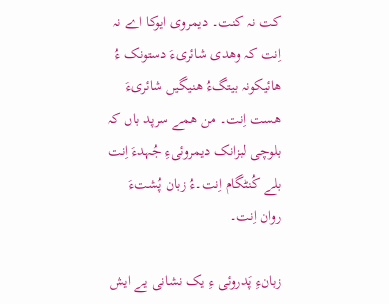کت نہ کنت۔ دیمروی ایوکا اے نہ اِنت کہ وھدی شائریءَ دستونک ءُ ھائیکونہ بیتگءُ ھنیگیں شائریءَ ھست اِنت۔ من ھمے سرپد باں کہ بلوچی لبزانک دیمروئیءِ جُہدءَ اِنت بلے کُنٹگام اِنت۔ءُ زبان پُشتءَ روان اِنت۔

زبانءِ پَدروئی ءِ یک نشانی یے ایش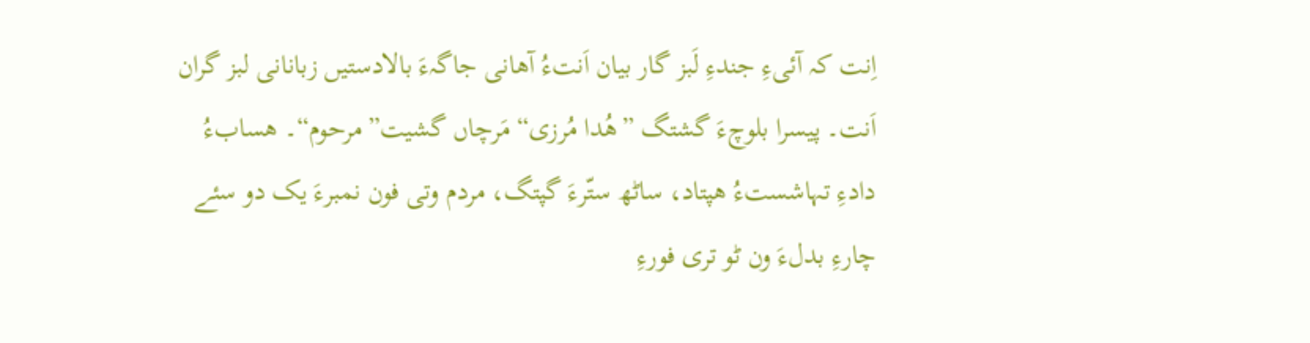اِنت کہ آئیءِ جندءِ لَبز گار بیان اَنتءُ آھانی جاگہءَ بالادستیں زبانانی لبز گران اَنت۔ پیسرا بلوچءَ گشتگ ”ھُدا مُرزی“ مَرچاں گشیت”مرحوم“۔ ھسابءُ دادءِ تہاشستءُ ھپتاد، ساٹھ ستّرءَ گپتگ، مردم وتی فون نمبرءَ یک دو سئے چارءِ بدلءَ ون ٹو تری فورءِ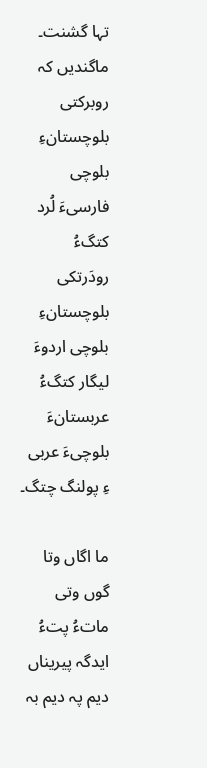تہا گشنت۔ ماگندیں کہ روبرکتی بلوچستانءِ بلوچی فارسیءَ لُرد کتگءُ رودَرتکی بلوچستانءِ بلوچی اردوءَ لیگار کتگءُ عربستانءَ بلوچیءَ عربی ءِ پولنگ چتگ۔

ما اگاں وتا گوں وتی ماتءُ پتءُ ایدگہ پیریناں دیم پہ دیم بہ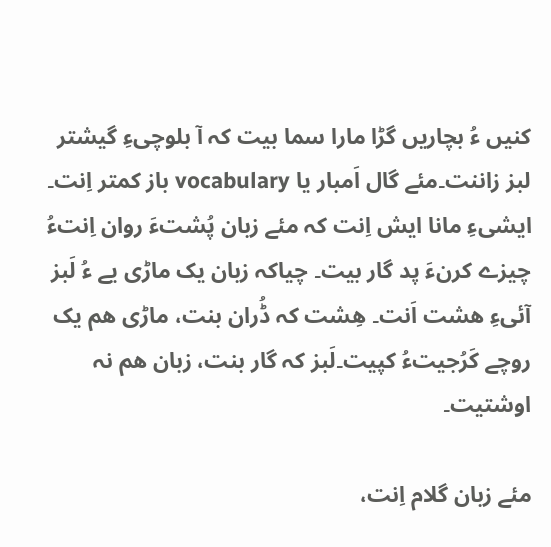کنیں ءُ بچاریں گڑا مارا سما بیت کہ آ بلوچیءِ گیشتر لبز زاننت۔مئے گال اَمبار یا vocabulary باز کمتر اِنت۔ ایشیءِ مانا ایش اِنت کہ مئے زبان پُشتءَ روان اِنتءُ چیزے کرنءَ پد گار بیت۔ چیاکہ زبان یک ماڑی یے ءُ لَبز آئیءِ ھشت اَنت۔ ھِشت کہ ڈُران بنت، ماڑی ھم یک روچے کَرُجیتءُ کپیت۔لَبز کہ گار بنت، زبان ھم نہ اوشتیت۔

مئے زبان گلام اِنت،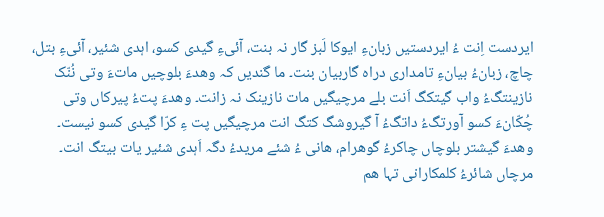ایردست اِنت ءُ ایردستیں زبانءِ ایوکا لَبز گار نہ بنت، آئیءِ گیدی کسو، اہدی شئیر، آئیءِ بتل، چاچ، زبانءُ بیانءِ تامداری دراہ گاربیان بنت۔ ما گندیں کہ وھدءَ بلوچیں ماتءَ وتی نُنّک نازینتگءُ واب گیتکگ اَنت بلے مرچیگیں مات نازینک نہ زانت۔ وھدءَ پتءُ پیرکاں وتی چُکّانءَ کسو آورتگءُ داتگءُ آ گیروشگ کتگ انت مرچیگیں پت ءِ کرّا گیدی کسو نیست۔ وھدءَ گیشتر بلوچاں چاکرءُ گوھرام، ھانی ءُ شئے مریدءُ دگہ اَہدی شئیر یات بیتگ انت۔ مرچاں شائرءُ کلمکارانی تہا ھم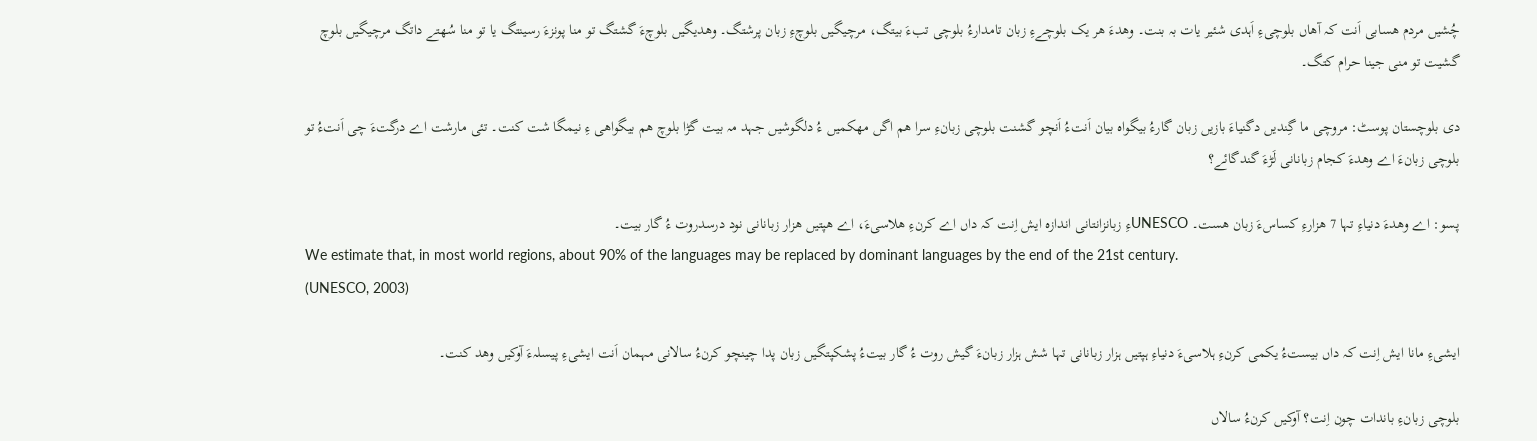چُشیں مردم ھسابی اَنت کہ آھاں بلوچیءِ اَہدی شئیر یات بہ بنت۔ وھدءَ ھر یک بلوچےءِ زبان تامدارءُ بلوچی تبءَ بیتگ، مرچیگیں بلوچءِ زبان پرشتگ۔ وھدیگیں بلوچءَ گشتگ تو منا پونزءَ رسینتگ یا تو منا سُھتے داتگ مرچیگیں بلوچ گشیت تو منی جینا حرام کتگ۔

دی بلوچستان پوسٹ: مروچی ما گِندیں دگنیاءَ بازیں زبان گارءُ بیگواہ بیان اَنتءُ اَنچو گشنت بلوچی زبانءِ سرا ھم اگں مھکمیں ءُ دلگوشیں جہد مہ بیت گڑا بلوچ ھم بیگواھی ءِ نیمگا شت کنت۔ تئی مارشت اے درگتءَ چی اَنتءُ تو بلوچی زبانءَ اے وھدءَ کجام زبانانی لَڑءَ گندگائے؟

پسو: اے وھدءَ دنیاءِ تہا 7 ھزارءِ کساسءَ زبان ھست۔ UNESCOءِ زبانزانتانی اندازہ ایش اِنت کہ داں اے کرنءِ ھلاسیءَ، اے ھپتیں ھزار زبانانی نود درسدروت ءُ گار بیت۔
We estimate that, in most world regions, about 90% of the languages may be replaced by dominant languages by the end of the 21st century.
(UNESCO, 2003)

ایشیءِ مانا ایش اِنت کہ داں بیستءُ یکمی کرنءِ ہلاسیءَ دنیاءِ ہپتیں ہزار زبانانی تہا شش ہزار زبانءَ گیش روت ءُ گار بیتءُ پشکپتگیں زبان پدا چینچو کرنءُ سالانی مہمان اَنت ایشیءِ پیسلہءَ آوکیں وھد کنت۔

بلوچی زبانءِ باندات چون اِنت؟ آوکیں کرنءُ سالاں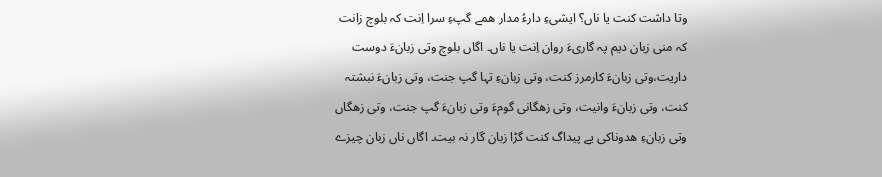وتا داشت کنت یا ناں؟ ایشیءِ دارءُ مدار ھمے گپءِ سرا اِنت کہ بلوچ زانت کہ منی زبان دیم پہ گاریءَ روان اِنت یا ناں۔ اگاں بلوچ وتی زبانءَ دوست داریت،وتی زبانءَ کارمرز کنت، وتی زبانءِ تہا گپ جنت، وتی زبانءَ نبشتہ کنت، وتی زبانءَ وانیت، وتی زھگانی گومءَ وتی زبانءَ گپ جنت، وتی زھگاں وتی زبانءِ ھدوناکی یے پیداگ کنت گڑا زبان گار نہ بیت۔ اگاں ناں زبان چیزے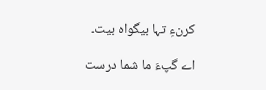کرنءِ تہا بیگواہ بیت۔

اے گپءَ ما شما درست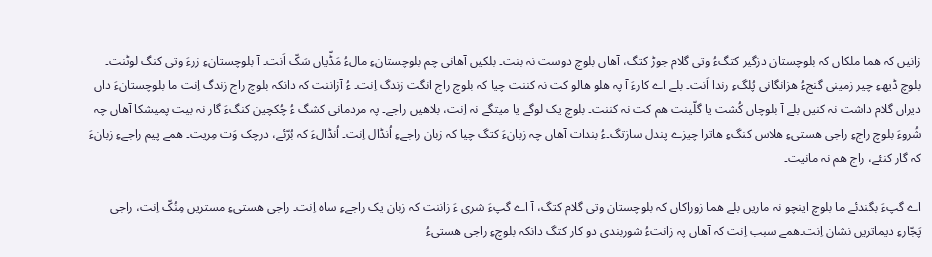زانیں کہ ھما ملکاں کہ بلوچستان دزگیر کتگءُ وتی گلام جوڑ کتگ، آھاں بلوچ دوست نہ بنت۔ بلکیں آھانی چم بلوچستانءِ مالءُ مَڈّیاں سَکّ اَنت۔ آ بلوچستانءِ زرءَ وتی کنگ لوٹنت۔ بلوچ ڈیھءِ چیر زمینی گنجءُ ھزانگانی پُلگءِ رندا اَنت۔ بلے اے کارءَ آ پہ ھلو ھالو کت نہ کننت چیا کہ بلوچ راج انگت زندگ اِنت۔ ءُ آزاننت کہ دانکہ بلوچ راج زندگ اِنت ما بلوچستانءَ داں دیراں گلام داشت نہ کنیں بلے آ بلوچاں کُشت یا گلّینت ھم کت نہ کننت۔ بلوچ یک لوگے یا میتگے نہ اِنت، بلاھیں راجے۔ پہ مردمانی کشگ ءُ چُکچین کنگءَ گار نہ بیت پمیشکا آھاں چہ شُروءَ بلوچ راجءِ راجی ھستیءِ ھلاس کنگءِ ھاترا چیزے پندل سازتگ۔ءُ بندات آھاں چہ زبانءَ کتگ چیا کہ زبان راجےءِ اُنڈال اِنت۔ اُنڈالءَ کہ بُرّئے، درچک وَت مِریت۔ ھمے پیم راجےءِ زبانءَ کہ گار کنئے، راج ھم نہ مانیت۔

اے گپءَ بگندئے ما بلوچ اینچو نہ ماریں بلے ھما زوراکاں کہ بلوچستان وتی گلام کتگ، آ اے گپءَ شری ءَ زاننت کہ زبان یک راجےءِ ساہ اِنت۔ راجی ھستیءِ مستریں مِنُکّ اِنت، راجی پَجّارءِ دیماتریں نشان اِنت۔ھمے سبب اِنت کہ آھاں پہ زانتءُ شوربندی دو کار کتگ دانکہ بلوچءِ راجی ھستیءُ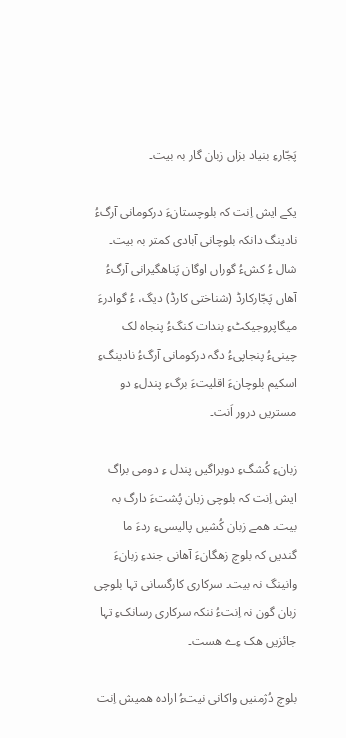پَجّارءِ بنیاد بزاں زبان گار بہ بیت۔

یکے ایش اِنت کہ بلوچستانءَ درکومانی آرگءُ نادینگ دانکہ بلوچانی آبادی کمتر بہ بیت۔ شال ءُ کشءُ گوراں اوگان پَناھگیرانی آرگءُ آھاں پَجّارکارڈ (شناختی کارڈ) دیگ، ءُ گوادرءَ میگاپروجیکٹءِ بندات کنگءُ پنجاہ لک چینیءُ پنجاپیءُ دگہ درکومانی آرگءُ نادینگءِ اسکیم بلوچانءَ اقلیتءَ برگءِ پندلءِ دو مستریں درور اَنت۔

زبانءِ کُشگءِ دوبراگیں پندل ءِ دومی براگ ایش اِنت کہ بلوچی زبان پُشتءَ دارگ بہ بیت۔ ھمے زبان کُشیں پالیسیءِ ردءَ ما گندیں کہ بلوچ زھگانءَ آھانی جندءِ زبانءَ وانینگ نہ بیت۔ سرکاری کارگسانی تہا بلوچی زبان گون نہ اِنتءُ ننکہ سرکاری رسانکءِ تہا جائزیں ھک ءِے ھست۔

بلوچ دُژمنیں واکانی نیتءُ ارادہ ھمیش اِنت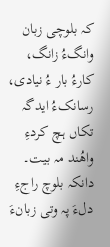کہ بلوچی زبان وانگءُ زانگ، کارءُ بار ءُ نیادی، رسانکءُ ایدگہ تکاں ہچ کردءِ واھُند مہ بیت۔ دانکہ بلوچ راجءِ دلءَ پہ وتی زبانءَ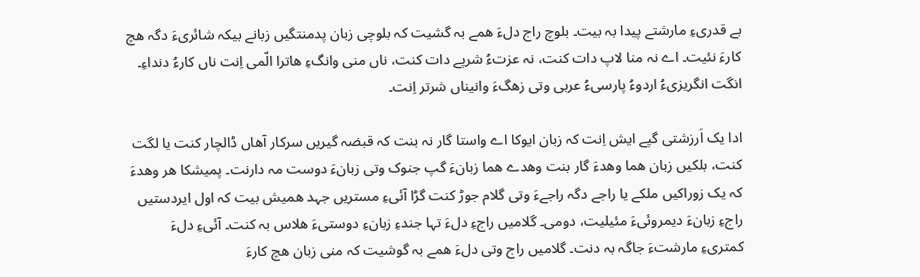بے قدریءِ مارشتے پیدا بہ بیت۔ بلوچ راج دلءَ ھمے بہ گشیت کہ بلوچی زبان پدمنتگیں زبانے بیکہ شائریءَ دگہ ھچ کارءَ نئیت۔ اے نہ منا لاپ دات کنت، نہ عزتءُ شرپے دات کنت، ناں منی وانگءِ ھاترا الّمی اِنت ناں کارءُ دنداءِ۔ انگت انگریزیءُ اردوءُ پارسیءُ عربی وتی زھگءَ وانیناں شرتر اِنت۔

ادا یک اَرزشتی گپے ایش اِنت کہ زبان ایوکا اے واستا گار نہ بنت کہ قبضہ گیریں سرکار آھاں ڈالچار کنت یا لگت کنت، بلکیں زبان ھما وھدءَ گار بنت وھدے ھما زبانءَ گپ جنوک وتی زبانءَ دوست مہ دارنت۔ پمیشکا ھر وھدءَ کہ یک زوراکیں ملکے یا راجے دگہ راجےءَ وتی گلام جوڑ کنت گڑا آئیءِ مستریں جہد ھمیش بیت کہ اول ایردستیں راجءِ زبانءَ دیمروئیءَ مئیلیت، دومی۔ گلامیں راجءِ دلءَ تہا جندءِ زبانءِ دوستیءَ ھلاس بہ کنت۔ آئیءِ دلءَ کمتریءِ مارشتءَ جاگہ بہ دنت۔ گلامیں راج وتی دلءَ ھمے بہ گوشیت کہ منی زبان ھچ کارءَ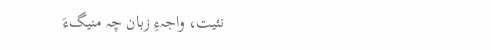نئیت، واجہءِ زبان چہ منیگءَ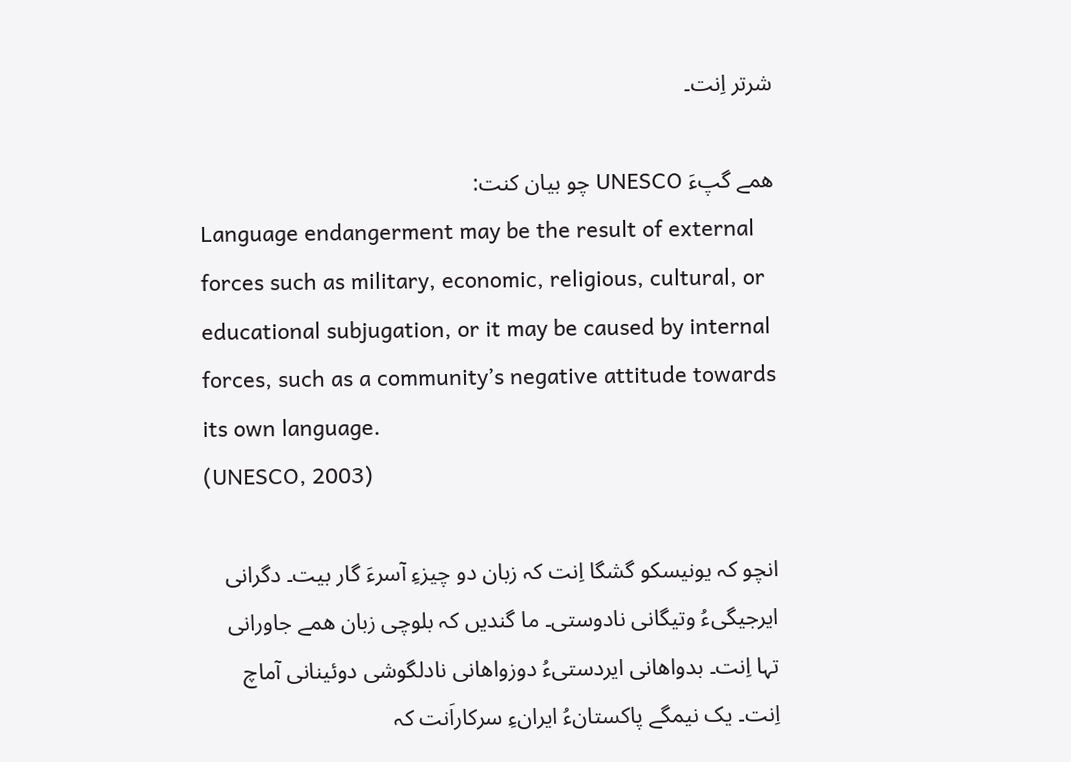شرتر اِنت۔

ھمے گپءَ UNESCO چو بیان کنت:
Language endangerment may be the result of external forces such as military, economic, religious, cultural, or educational subjugation, or it may be caused by internal forces, such as a community’s negative attitude towards its own language.
(UNESCO, 2003)

انچو کہ یونیسکو گشگا اِنت کہ زبان دو چیزءِ آسرءَ گار بیت۔ دگرانی ایرجیگیءُ وتیگانی نادوستی۔ ما گندیں کہ بلوچی زبان ھمے جاورانی تہا اِنت۔ بدواھانی ایردستیءُ دوزواھانی نادلگوشی دوئینانی آماچ اِنت۔ یک نیمگے پاکستانءُ ایرانءِ سرکاراَنت کہ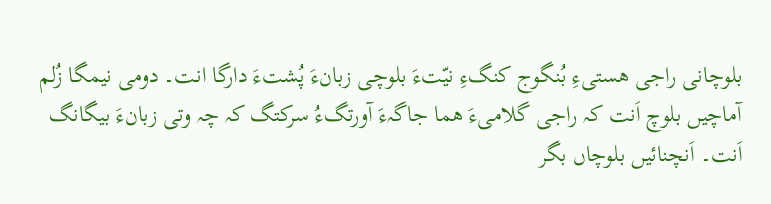بلوچانی راجی ھستیءِ بُنگوج کنگءِ نیّتءَ بلوچی زبانءَ پُشتءَ دارگا انت۔ دومی نیمگا زُلم آماچیں بلوچ اَنت کہ راجی گلامیءَ ھما جاگہءَ آورتگءُ سرکتگ کہ چہ وتی زبانءَ بیگانگ اَنت۔ اَنچنائیں بلوچاں بگر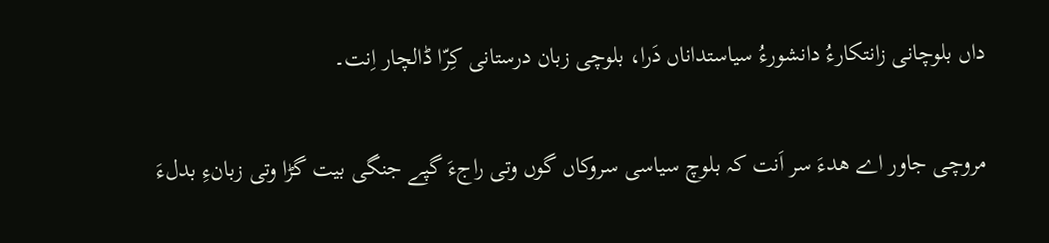داں بلوچانی زانتکارءُ دانشورءُ سیاستداناں دَرا، بلوچی زبان درستانی کِرّا ڈالچار اِنت۔

مروچی جاور اے ھدءَ سر اَنت کہ بلوچ سیاسی سروکاں گوں وتی راجءَ گپے جنگی بیت گڑا وتی زبانءِ بدلءَ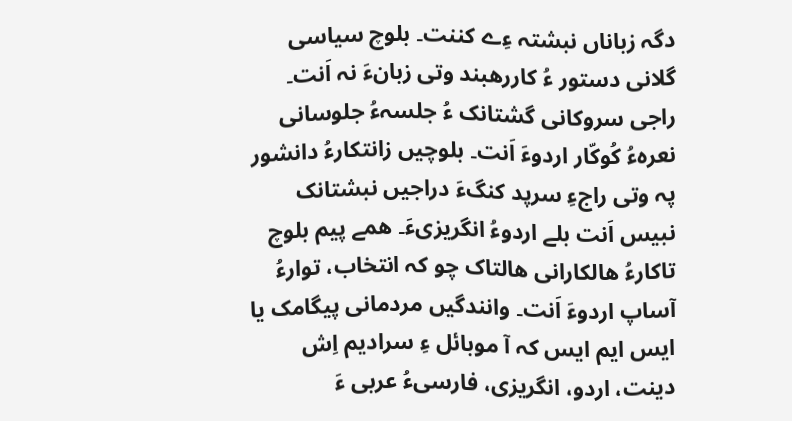دگہ زباناں نبشتہ ءِے کننت۔ بلوچ سیاسی گلانی دستور ءُ کاررھبند وتی زبانءَ نہ اَنت۔ راجی سروکانی گشتانک ءُ جلسہءُ جلوسانی نعرہءُ کُوکّار اردوءَ اَنت۔ بلوچیں زانتکارءُ دانشور پہ وتی راجءِ سرپد کنگءَ دراجیں نبشتانک نبیس اَنت بلے اردوءُ انگریزیءَ۔ ھمے پیم بلوچ تاکارءُ ھالکارانی ھالتاک چو کہ انتخاب، توارءُ آساپ اردوءَ اَنت۔ وانندگیں مردمانی پیگامک یا ایس ایم ایس کہ آ موبائل ءِ سرادیم اِش دینت، اردو، انگریزی، فارسیءُ عربی ءَ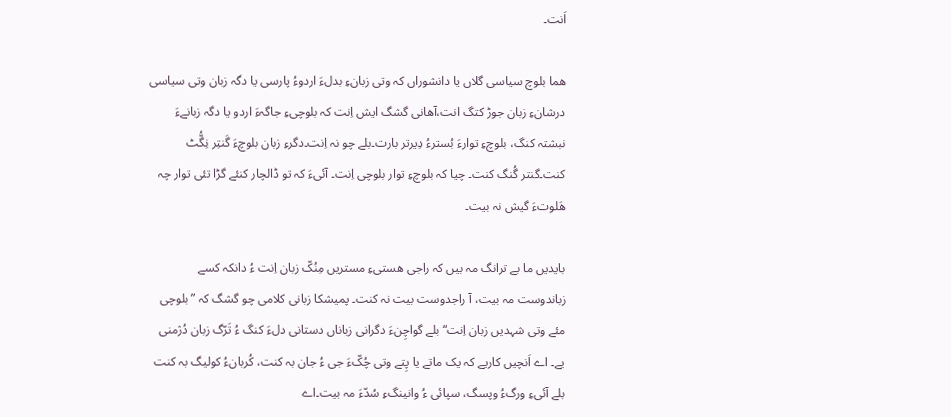اَنت۔

ھما بلوچ سیاسی گلاں یا دانشوراں کہ وتی زبانءِ بدلءَ اردوءُ پارسی یا دگہ زبان وتی سیاسی درشانءِ زبان جوڑ کتگ انت،آھانی گشگ ایش اِنت کہ بلوچیءِ جاگہءَ اردو یا دگہ زبانےءَ نبشتہ کنگ، بلوچءِ توارءَ بُسترءُ دِیرتر بارت۔بلے چو نہ اِنت۔دگرءِ زبان بلوچءَ گَنتِر نِگُّٹ کنت۔گنتر گُنگ کنت۔ چیا کہ بلوچءِ توار بلوچی اِنت۔ آئیءَ کہ تو ڈالچار کنئے گڑا تئی توار چہ ھَلوتءَ گیش نہ بیت۔

بایدیں ما بے ترانگ مہ بیں کہ راجی ھستیءِ مستریں مِنُکّ زبان اِنت ءُ دانکہ کسے زباندوست مہ بیت، آ راجدوست بیت نہ کنت۔ پمیشکا زبانی کلامی چو گشگ کہ ”بلوچی مئے وتی شہدیں زبان اِنت“ بلے گواچِنءَ دگرانی زباناں دستانی دلءَ کنگ ءُ تَرّگ زبان دُژمنی یے۔ اے اَنچیں کاریے کہ یک ماتے یا پِتے وتی چُکّءَ جی ءُ جان بہ کنت، کُربانءُ کولیگ بہ کنت بلے آئیءِ ورگءُ وپسگ، سپائی ءُ وانینگءِ سُدّءَ مہ بیت۔اے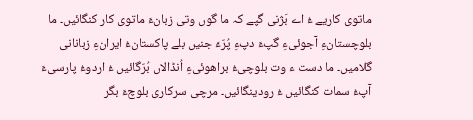ماتوی کاریے ءُ اے بَژنی گپے کہ ما گوں وتی زبانءَ ماتوی کار کنگائیں۔ ما بلوچستانءِ آجوئیءِ گپءَ دپءِ پُرّءَ جنیں بلے پاکستانءُ ایرانءِ زبانانی گلامیں۔ ما دست ء وت بلوچیءُ براھوئیءِ اُنڈالاں بُرّگائیں ءُ اردوءُ پارسیءَ آپءُ سمات کنگائیں ءُ رودینگائیں۔ مرچی سرکاری بلوچءَ بگر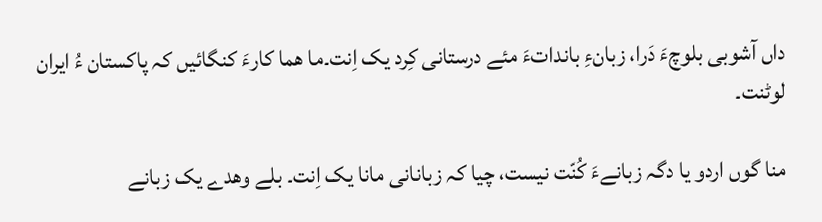داں آشوبی بلوچءَ دَرا، زبانءِ بانداتءَ مئے درستانی کِرد یک اِنت۔ما ھما کارءَ کنگائیں کہ پاکستان ءُ ایران لوٹنت۔

منا گوں اردو یا دگہ زبانےءَ کُنّت نیست، چیا کہ زبانانی مانا یک اِنت۔ بلے وھدے یک زبانے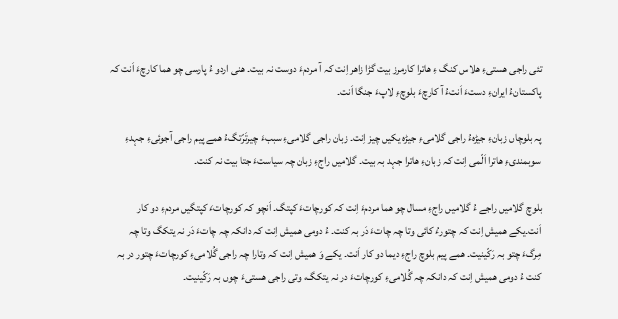تئی راجی ھستیءِ ھلاس کنگ ءِ ھاترا کارمرز بیت گڑا زاھر اِنت کہ آ مردمءَ دوست نہ بیت۔ ھنی اردو ءُ پارسی چو ھما کارچءَ اَنت کہ پاکستانءُ ایرانءِ دستءَ اَنتءُ آ کارچءَ بلوچءِ لاپءَ جنگا اَنت۔

پہ بلوچاں زبانءِ جیڑہءُ راجی گلامیءِ جیڑہ یکیں چیز اِنت۔ زبان راجی گلامیءِ سببءَ چیرتَرّتگءُ ھمے پیم راجی آجوئیءِ جہدءِ سوبمندیءِ ھاترا اَلّمی اِنت کہ زبانءِ ھاترا جہد بہ بیت۔ گلامیں راجءِ زبان چہ سیاستءَ جتا بیت نہ کنت۔

بلوچ گلامیں راجے ءُ گلامیں راجءِ مسال چو ھما مردمءَ اِنت کہ کورچاتءَ کپتگ۔ اَنچو کہ کورچاتءَ کپتگیں مردمءِ دو کار اَنت۔یکے ھمیش اِنت کہ چتورءُ کائی وتا چہ چاتءَ دَر بہ کنت۔ ءُ دومی ھمیش اِنت کہ دانکہ چہ چاتءَ دَر نہ یتکگ وتا چہ مِرگءَ چتو بہ رَکّینیت۔ ھمے پیم بلوچ راجءِ دیما دو کار اَنت۔ یکے وَ ھمیش اِنت کہ وتارا چہ راجی گُلامیءِ کورچاتءَ چتور در بہ کنت ءُ دومی ھمیش اِنت کہ دانکہ چہ گُلامیءِ کورچاتءَ در نہ یتکگ، وتی راجی ھستیءَ چوں بہ رَکّینیت۔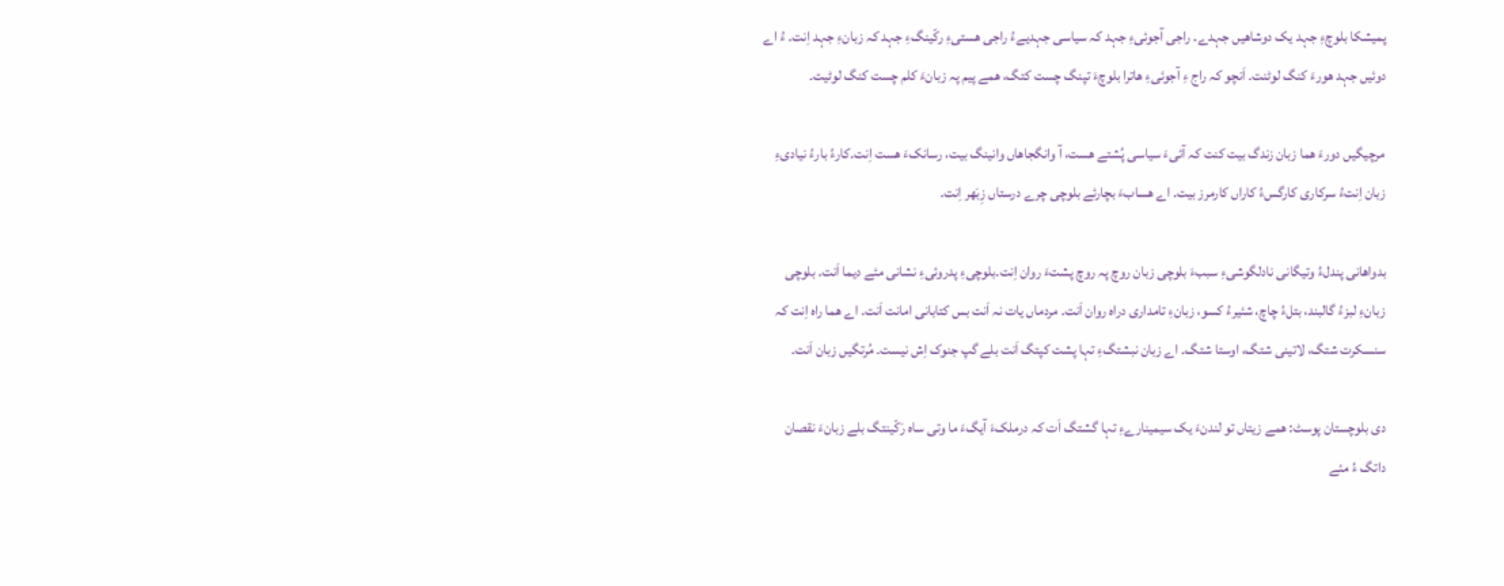پمیشکا بلوچءِ جہد یک دوشاھیں جہدے۔ راجی آجوئیءِ جہد کہ سیاسی جہدیےءُ راجی ھستیءِ رکّینگءِ جہد کہ زبانءِ جہد اِنت۔ ءُ اے دوئیں جہد ھورءَ کنگ لوٹنت۔ اَنچو کہ راج ءِ آجوئیءِ ھاترا بلوچءَ تپنگ چست کتگ، ھمے پیم پہ زبانءَ کلم چست کنگ لوٹیت۔

مرچیگیں دورءَ ھما زبان زندگ بیت کنت کہ آئیءَ سیاسی پُشتے ھست، آ وانگجاھاں وانینگ بیت، رسانکءَ ھست اِنت۔کارءُ بارءُ نیادیءِ زبان اِنتءُ سرکاری کارگسءُ کاراں کارمرز بیت۔ اے ھسابءَ بچارئے بلوچی چرے درستاں زِبَھر اِنت۔

بدواھانی پندلءُ وتیگانی نادلگوشیءِ سببءَ بلوچی زبان روچ پہ روچ پشتءَ روان اِنت۔بلوچیءِ پدروئیءِ نشانی مئے دیما اَنت۔ بلوچی زبانءِ لبزءُ گالبند، بتلءُ چاچ، شئیرءُ کسو، زبانءِ تامداری دراہ روان اَنت۔ مردماں یات نہ اَنت بس کتابانی امانت اَنت۔ اے ھما راہ اِنت کہ سنسکرت شتگ، لاتینی شتگ، اوستا شتگ۔ اے زبان نبشتگءِ تہا پشت کپتگ اَنت بلے گپ جنوک اِش نیست۔ مُرتگیں زبان اَنت۔

دی بلوچستان پوسٹ: ھمے زیتاں تو لندنءَ یک سیمینارےءِ تہا گشتگ اَت کہ درملکءَ آیگءَ ما وتی ساہ رَکّینتگ بلے زبانءَ نقصان داتگ ءُ مئے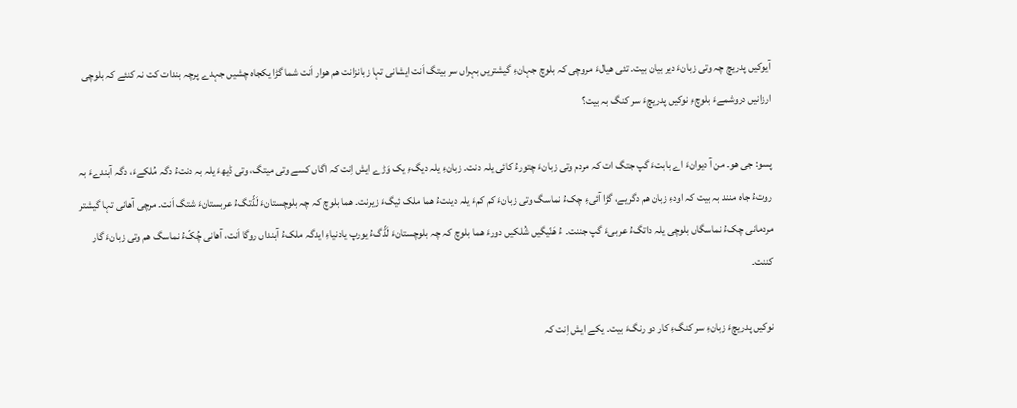آیوکیں پدریچ چہ وتی زبانءَ دیر بیان بیت۔ تئی ھیالءَ مروچی کہ بلوچ جہانءِ گیشتریں بہراں سر بیتگ اَنت ایشانی تہا زبانزانت ھم ھوار اَنت شما گڑا یکجاہ چشیں جہدے پرچہ بندات کت نہ کنئے کہ بلوچی ارزانیں دروشمےءَ بلوچءِ نوکیں پدریچءَ سر کنگ بہ بیت؟

پسو: جی ھو۔ من آ دیوانءَ اے بابتءَ گپ جتگ ات کہ مردم وتی زبانءَ چتورءُ کائی یلہ دنت۔ زبانءِ یلہ دیگءِ یک وَڑے ایش اِنت کہ اگاں کسے وتی میتگ، وتی ڈیھءَ یلہ بہ دنتءُ دگہ مُلکےءَ، دگہ آبندےءَ بہ روتءُ جاہ منند بہ بیت کہ اودءِ زبان ھم دگریے، گڑا آئیءِ چکءُ نماسگ وتی زبانءَ کم کمءَ یلہ دینتءُ ھما ملک ئیگءَ زیرنت۔ ھما بلوچ کہ چہ بلوچستانءَ لَڈّتگءُ عربستانءَ شتگ اَنت۔ مرچی آھانی تہا گیشتر مردمانی چکءُ نماسگاں بلوچی یلہ داتگءُ عربیءَ گپ جننت۔ ءُ ھَنّیگیں شُلکیں دورءَ ھما بلوچ کہ چہ بلوچستانءَ لَڈّگءُ یورپ یادنیاءِ ایدگہ ملکءُ آبنداں روگا اَنت، آھانی چُکّءُ نماسگ ھم وتی زبانءَ گار کننت۔

نوکیں پدریچءَ زبانءِ سر کنگءِ کار دو رنگءَ بیت۔ یکے ایش اِنت کہ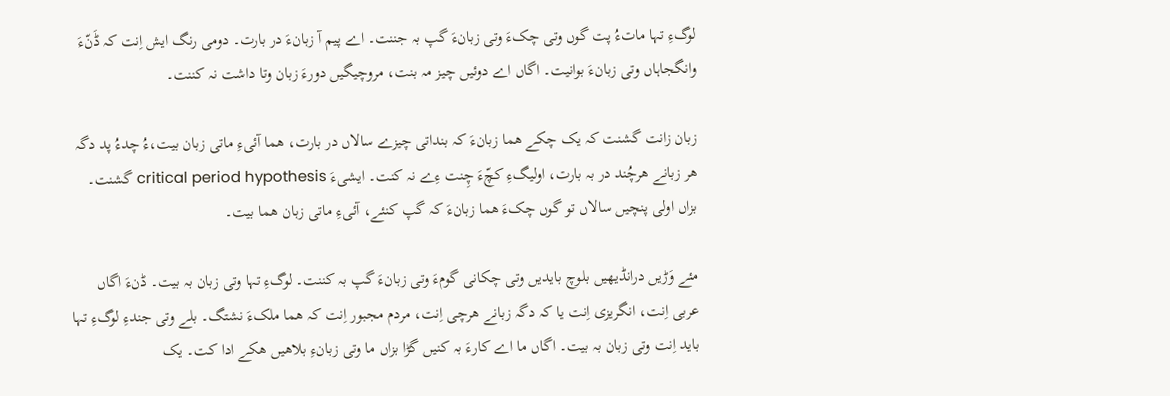لوگءِ تہا ماتءُ پت گوں وتی چکءَ وتی زبانءَ گپ بہ جننت۔ اے پیم آ زبانءَ در بارت۔ دومی رنگ ایش اِنت کہ ڈَنّءَ وانگجاہاں وتی زبانءَ بوانیت۔ اگاں اے دوئیں چیز مہ بنت، مروچیگیں دورءَ زبان وتا داشت نہ کننت۔

زبان زانت گشنت کہ یک چکے ھما زبانءَ کہ بنداتی چیزے سالاں در بارت، ھما آئیءِ ماتی زبان بیت،ءُ چدءُ پد دگہ ھر زبانے ھرچُند در بہ بارت، اولیگءِ کچّءَ چِنت ءِے نہ کنت۔ ایشیءَ critical period hypothesis گشنت۔ بزاں اولی پنچیں سالاں تو گوں چکءَ ھما زبانءَ کہ گپ کنئے، آئیءِ ماتی زبان ھما بیت۔

مئے وَڑیں درانڈیھیں بلوچ بایدیں وتی چکانی گومءَ وتی زبانءَ گپ بہ کننت۔ لوگءِ تہا وتی زبان بہ بیت۔ ڈنءَ اگاں عربی اِنت، انگریزی اِنت یا کہ دگہ زبانے ھرچی اِنت، مردم مجبور اِنت کہ ھما ملکءَ نشتگ۔ بلے وتی جندءِ لوگءِ تہا باید اِنت وتی زبان بہ بیت۔ اگاں ما اے کارءَ بہ کنیں گڑا بزاں ما وتی زبانءِ بلاھیں ھکے ادا کت۔ یک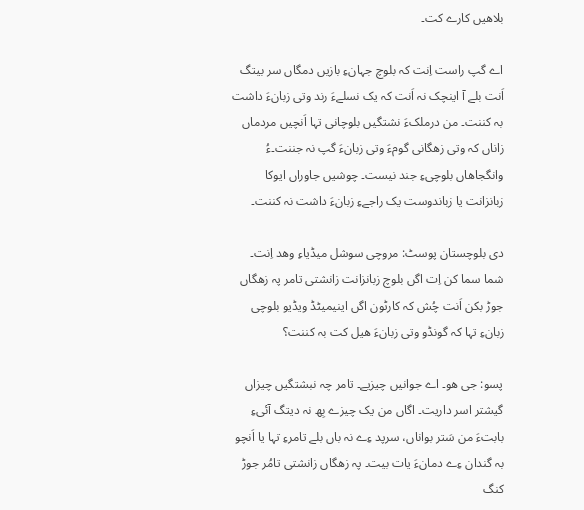بلاھیں کارے کت۔

اے گپ راست اِنت کہ بلوچ جہانءِ بازیں دمگاں سر بیتگ اَنت بلے آ اینچک نہ اَنت کہ یک نسلےءَ رند وتی زبانءَ داشت بہ کننت۔ من درملکءَ نشتگیں بلوچانی تہا اَنچیں مردماں زاناں کہ وتی زھگانی گومءَ وتی زبانءَ گپ نہ جننت۔ءُ وانگجاھاں بلوچیءِ جند نیست۔ چوشیں جاوراں ایوکا زبانزانت یا زباندوست یک راجےءِ زبانءَ داشت نہ کننت۔

دی بلوچستان پوسٹ: مروچی سوشل میڈیاءِ وھد اِنت۔ شما سما کن اِت اگں بلوچ زبانزانت زانشتی تامر پہ زھگاں جوڑ بکن اَنت چُش کہ کارٹون اگں اینیمیٹڈ ویڈیو بلوچی زبانءِ تہا کہ گونڈو وتی زبانءَ ھیل کت بہ کننت؟

پسو: جی ھو۔ اے جوانیں چیزیے۔ تامر چہ نبشتگیں چیزاں گیشتر اسر داریت۔ اگاں من یک چیزے بِھ نہ دیتگ آئیءِ بابتءَ من سَتر بواناں، سرپد ءِے نہ باں بلے تامرءِ تہا یا اَنچو بہ گندان ءِے دمانءَ یات بیت۔ پہ زھگاں زانشتی تامُر جوڑ کنگ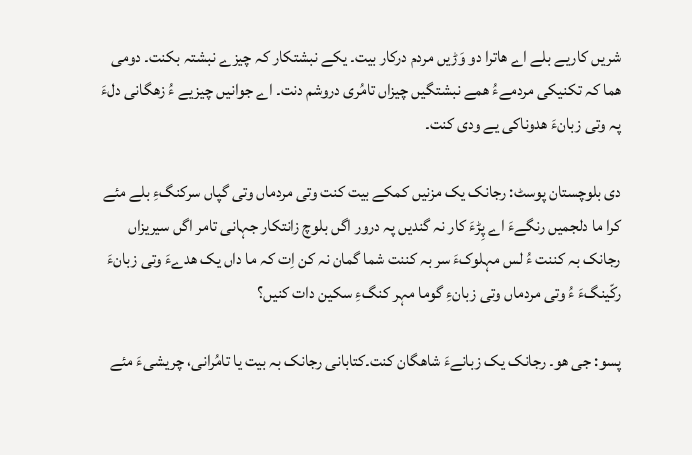شریں کاریے بلے اے ھاترا دو وَڑیں مردم درکار بیت۔ یکے نبشتکار کہ چیزے نبشتہ بکنت۔ دومی ھما کہ تکنیکی مردمےءُ ھمے نبشتگیں چیزاں تامُری دروشم دنت۔ اے جوانیں چیزیے ءُ زھگانی دلءَ پہ وتی زبانءَ ھدوناکی یے ودی کنت۔

دی بلوچستان پوسٹ: رجانک یک مزنیں کمکے بیت کنت وتی مردماں وتی گپاں سرکنگءِ بلے مئے کرا ما دلجمیں رنگےءَ اے پِڑءَ کار نہ گندیں پہ درور اگں بلوچ زانتکار جہانی تامر اگں سیریزاں رجانک بہ کننت ءُ لس مہلوکءَ سر بہ کننت شما گمان نہ کن اِت کہ ما داں یک ھدےءَ وتی زبانءَ رکّینگءَ ءُ وتی مردماں وتی زبانءِ گوما مہر کنگءِ سکین دات کنیں؟

پسو: جی ھو۔ رجانک یک زبانےءَ شاھگان کنت۔کتابانی رجانک بہ بیت یا تامُرانی، چریشیءَ مئے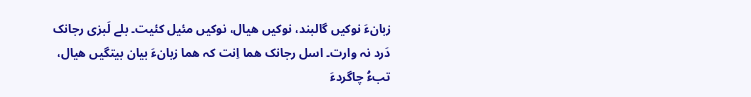زبانءَ نوکیں گالبند، نوکیں ھیال، نوکیں مئیل کئیت۔ بلے لَبزی رجانک دَرد نہ وارت۔ اسل رجانک ھما اِنت کہ ھما زبانءَ بیان بیتگیں ھیال، تبءُ چاگردءَ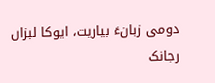دومی زبانءَ بیاریت، ایوکا لبزاں رجانک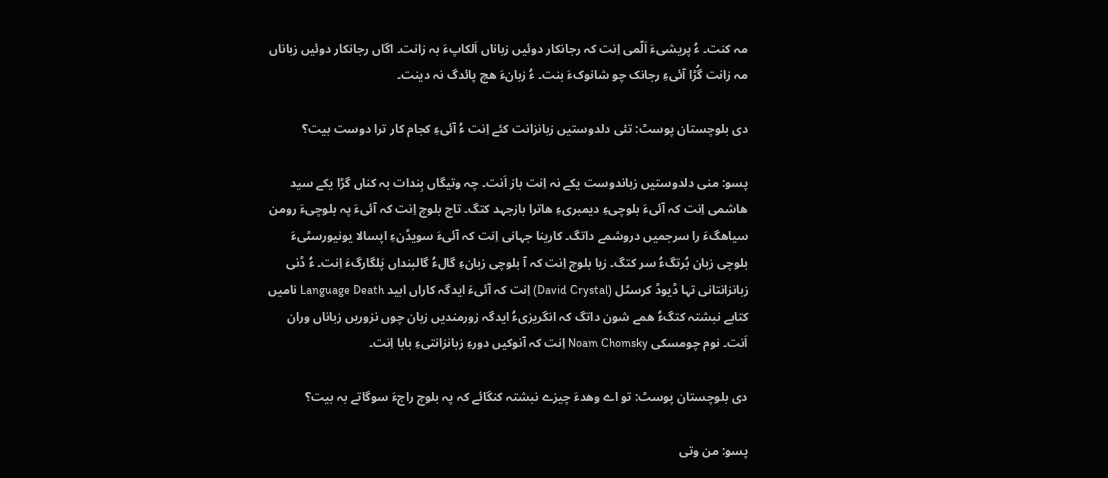مہ کنت۔ ءُ پریشیءَ اَلّمی اِنت کہ رجانکار دوئیں زباناں اَلکاپءَ بہ زانت۔ اگاں رجانکار دوئیں زباناں مہ زانت گُڑا آئیءِ رجانک چو شانوکءَ بنت۔ ءُ زبانءَ ھچ پائدگ نہ دینت۔

دی بلوچستان پوسٹ: تئی دلدوستیں زبانزانت کئے اِنت ءُ آئیءِ کجام کار ترا دوست بیت؟

پسو: منی دلدوستیں زباندوست یکے نہ اِنت باز اَنت۔ چہ وتیگاں بِندات بہ کناں گڑا یکے سید ھاشمی اِنت کہ آئیءَ بلوچیءِ دیمبریءِ ھاترا بازجہد کتگ۔ تاج بلوچ اِنت کہ آئیءَ پہ بلوچیءَ رومن سیاھگءَ را سرجمیں دروشمے داتگ۔ کارینا جہانی اِنت کہ آئیءَ سویڈنءِ اپسالا یونیورسٹیءَ بلوچی زبان بُرتگءُ سر کتگ۔ زیا بلوچ اِنت کہ آ بلوچی زبانءِ گالءُ گالبنداں پَلگارگءَ اِنت۔ ءُ ڈنی زبانزانتانی تہا ڈیوڈ کرسٹل (David Crystal) اِنت کہ آئیءَ ایدگہ کاراں ابید Language Death نامیں کتابے نبشتہ کتگءُ ھمے شون داتگ کہ انگریزیءُ ایدگہ زورمندیں زبان چوں نزوریں زباناں وران اَنت۔ نوم چومسکی Noam Chomsky اِنت کہ آنوکیں دورءِ زبانزانتیءِ بابا اِنت۔

دی بلوچستان پوسٹ: تو اے وھدءَ چیزے نبشتہ کنگائے کہ پہ بلوچ راجءَ سوگاتے بہ بیت؟

پسو: من وتی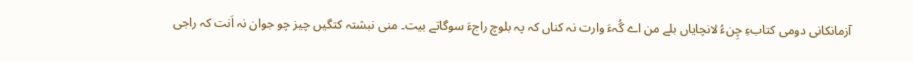آزمانکانی دومی کتابءِ چِنءُ لانچایاں بلے من اے گُہءَ وارت نہ کناں کہ پہ بلوچ راجءَ سوگاتے بیت۔ منی نبشتہ کتگیں چیز چو جوان نہ اَنت کہ راجی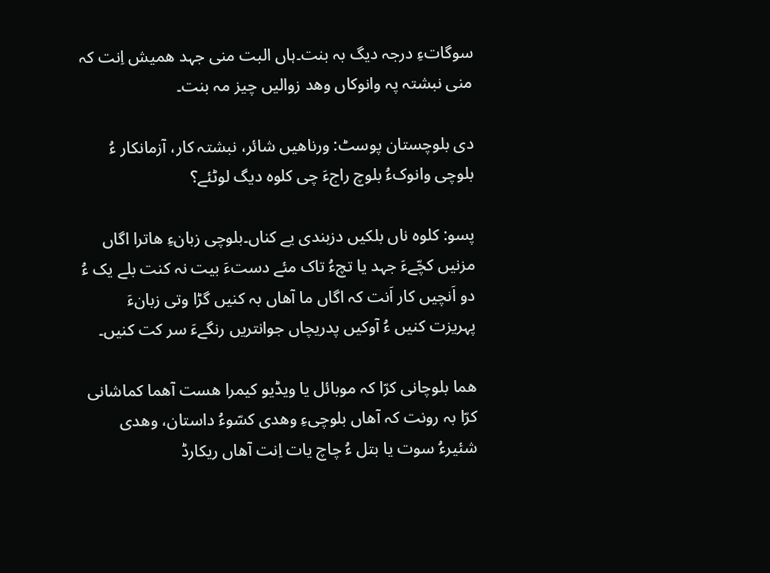سوگاتءِ درجہ دیگ بہ بنت۔ہاں البت منی جہد ھمیش اِنت کہ منی نبشتہ پہ وانوکاں وھد زوالیں چیز مہ بنت۔

دی بلوچستان پوسٹ: ورناھیں شائر، نبشتہ کار، آزمانکار ءُ بلوچی وانوکءُ بلوچ راجءَ چی کلوہ دیگ لوٹئے؟

پسو: کلوہ ناں بلکیں دزبندی یے کناں۔بلوچی زبانءِ ھاترا اگاں مزنیں کچّےءَ جہد یا تچءُ تاک مئے دستءَ بیت نہ کنت بلے یک ءُ دو اَنچیں کار اَنت کہ اگاں ما آھاں بہ کنیں گڑا وتی زبانءَ پہریزت کنیں ءُ آوکیں پدریچاں جوانتریں رنگےءَ سر کت کنیں۔

ھما بلوچانی کرّا کہ موبائل یا ویڈیو کیمرا ھست آھما کماشانی کرّا بہ رونت کہ آھاں بلوچیءِ وھدی کسّوءُ داستان، وھدی شئیرءُ سوت یا بتل ءُ چاچ یات اِنت آھاں ریکارڈ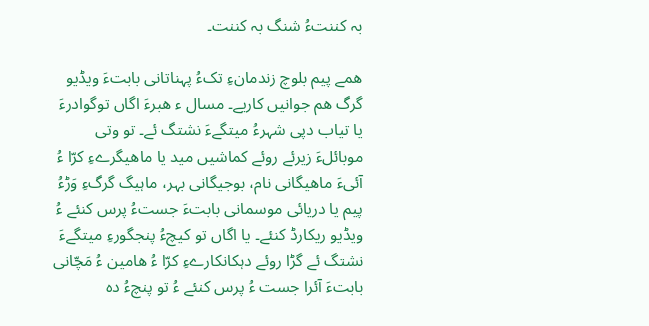بہ کننتءُ شنگ بہ کننت۔

ھمے پیم بلوچ زندمانءِ تکءُ پہناتانی بابتءَ ویڈیو گرگ ھم جوانیں کاریے۔ مسال ء ھبرءَ اگاں توگوادرءَ یا تیاب دپی شہرءُ میتگےءَ نشتگ ئے۔ تو وتی موبائلءَ زیرئے روئے کماشیں مید یا ماھیگرےءِ کرّا ءُ آئیءَ ماھیگانی نام، بوجیگانی بہر، ماہیگ گرگءِ وَڑءُ پیم یا دریائی موسمانی بابتءَ جستءُ پرس کنئے ءُ ویڈیو ریکارڈ کنئے۔ یا اگاں تو کیچءُ پنجگورءِ میتگےءَ نشتگ ئے گڑا روئے دہکانکارےءِ کرّا ءُ ھامین ءُ مَچّانی بابتءَ آئرا جست ءُ پرس کنئے ءُ تو پنچءُ دہ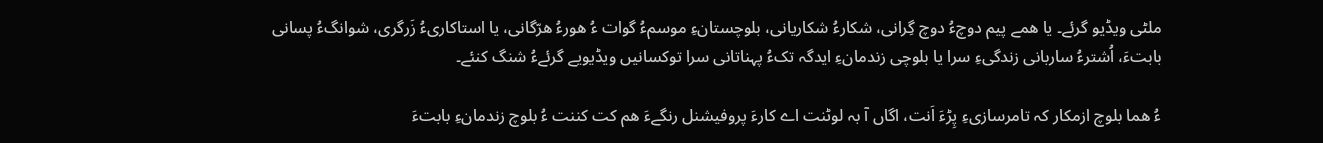ملٹی ویڈیو گرئے۔ یا ھمے پیم دوچءُ دوچ گِرانی، شکارءُ شکاریانی، بلوچستانءِ موسمءُ گوات ءُ ھورءُ ھرّگانی، یا استاکاریءُ زَرگری، شوانگءُ پسانی بابتءَ، اُشترءُ ساربانی زندگیءِ سرا یا بلوچی زندمانءِ ایدگہ تکءُ پہناتانی سرا توکسانیں ویڈیویے گرئےءُ شنگ کنئے۔

ءُ ھما بلوچ ازمکار کہ تامرسازیءِ پِڑءَ اَنت، اگاں آ بہ لوٹنت اے کارءَ پروفیشنل رنگےءَ ھم کت کننت ءُ بلوچ زندمانءِ بابتءَ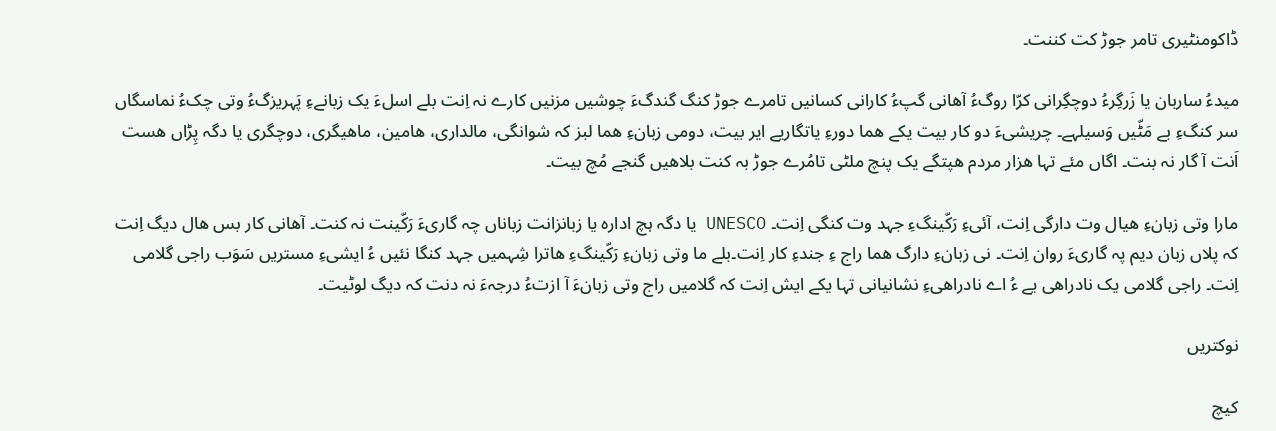ڈاکومنٹیری تامر جوڑ کت کننت۔

میدءُ ساربان یا زَرگِرءُ دوچگِرانی کرّا روگءُ آھانی گپءُ کارانی کسانیں تامرے جوڑ کنگ گندگءَ چوشیں مزنیں کارے نہ اِنت بلے اسلءَ یک زبانےءِ پَہریزگءُ وتی چکءُ نماسگاں سر کنگءِ بے مَٹّیں وَسیلہے۔ چریشیءَ دو کار بیت یکے ھما دورءِ یاتگاریے ایر بیت، دومی زبانءِ ھما لبز کہ شوانگی، مالداری، ھامین، ماھیگری، دوچگری یا دگہ پِڑاں ھست اَنت آ گار نہ بنت۔ اگاں مئے تہا ھزار مردم ھپتگے یک پنچ ملٹی تامُرے جوڑ بہ کنت بلاھیں گنجے مُچ بیت۔

مارا وتی زبانءِ ھیال وت دارگی اِنت، آئیءِ رَکّینگءِ جہد وت کنگی اِنت۔ UNESCO یا دگہ ہچ ادارہ یا زبانزانت زباناں چہ گاریءَ رَکّینت نہ کنت۔ آھانی کار بس ھال دیگ اِنت کہ پلاں زبان دیم پہ گاریءَ روان اِنت۔ نی زبانءِ دارگ ھما راج ءِ جندءِ کار اِنت۔بلے ما وتی زبانءِ رَکّینگءِ ھاترا شِہمیں جہد کنگا نئیں ءُ ایشیءِ مستریں سَوَب راجی گلامی اِنت۔ راجی گلامی یک نادراھی یے ءُ اے نادراھیءِ نشانیانی تہا یکے ایش اِنت کہ گلامیں راج وتی زبانءَ آ ازتءُ درجہءَ نہ دنت کہ دیگ لوٹیت۔

نوکتریں

کیچ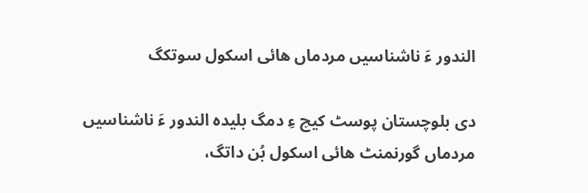الندور ءَ ناشناسیں مردماں ھائی اسکول سوتکگ

دی بلوچستان پوسٹ کیچ ءِ دمگ بلیدہ الندور ءَ ناشناسیں مردماں گورنمنٹ ھائی اسکول بُن داتگ،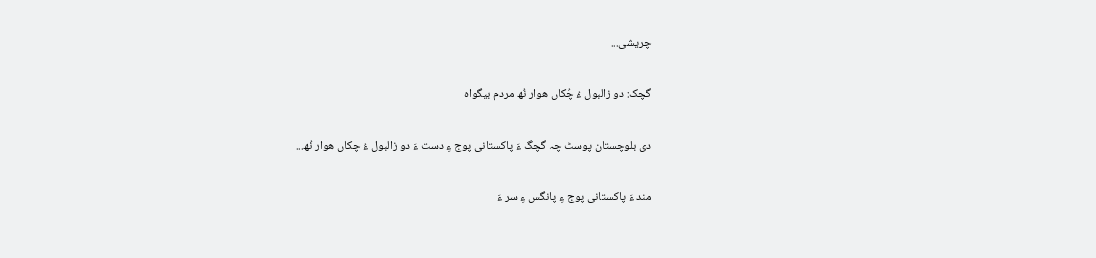چریشی...

گچک: دو زالبول ءُ چُکاں ھوار نُھ مردم بیگواہ

دی بلوچستان پوسٹ چہ گچگ ءَ پاکستانی پوج ءِ دست ءَ دو زالبول ءُ چکاں ھوار نُھ...

مند ءَ پاکستانی پوج ءِ پانگس ءِ سر ءَ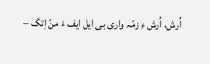اُرش، اُرش ءِ زمّہ واری بی ایل ایف ءَ منّ اِتگ –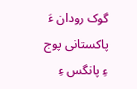گوک رودان ءَ پاکستانی پوج ءِ پانگس ءِ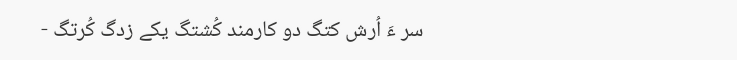سر ءَ اُرش کتگ دو کارمند کُشتگ یکے زدگ کُرتگ -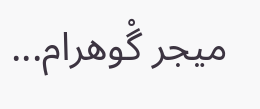میجر گْوھرام...